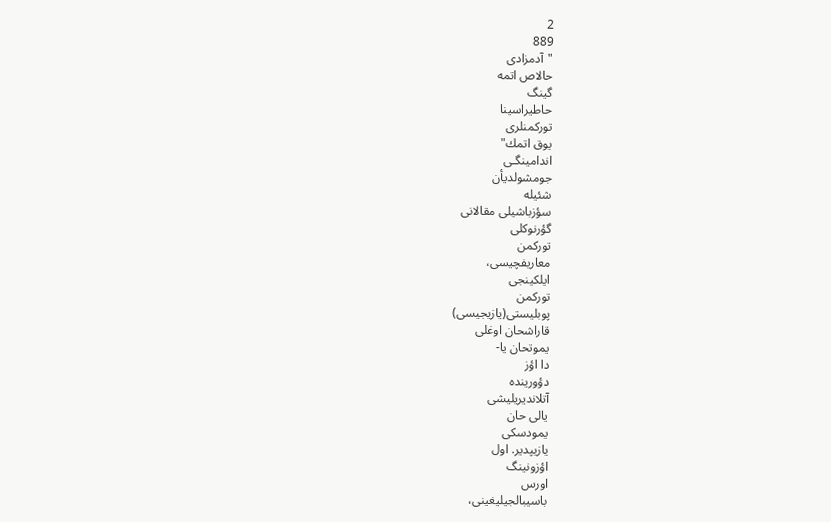2
889
"آدمزادى
حالاص اتمه
گينگ
حاطيراسينا
توركمنلرى
يوق اتمك"
اندامينگـى
جومشولديأن
شئيله
سؤزباشيلى مقالانى
گؤرنوكلى
توركمن
معاريفچيسى،
ايلكينجى
توركمن
پوبليستى(يازيجيسى)
قاراشحان اوغلى
يموتحان يا-
دا اؤز
دؤورينده
آتلانديريليشى
يالى حان
يمودسكى
يازيپدير. اول
اؤزونينگ
اورس
باسيبالجيليغينى،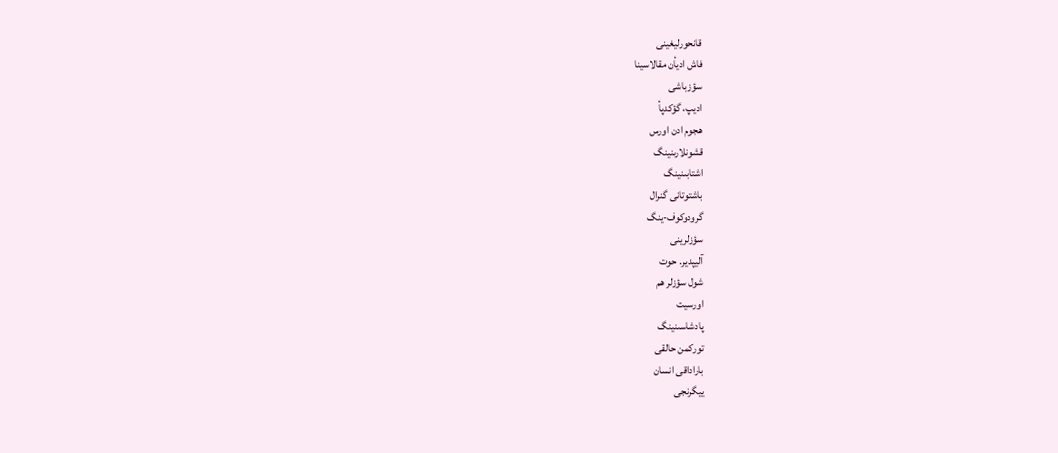قانحورليغينى
فاش اديأن مقالاسينا
سؤزباشى
اديپ، گؤكدپأ
هجوم ادن اورس
قشونلارىنينگ
اشتابىنينگ
باشتوتانى گنرال
گرودوكوف-ينگ
سؤزلرينى
آليپدير. حوت
شول سؤزلر هم
اورسيت
پادشاسىنينگ
توركمن حالقى
باراداقى انسان
ييگرنجى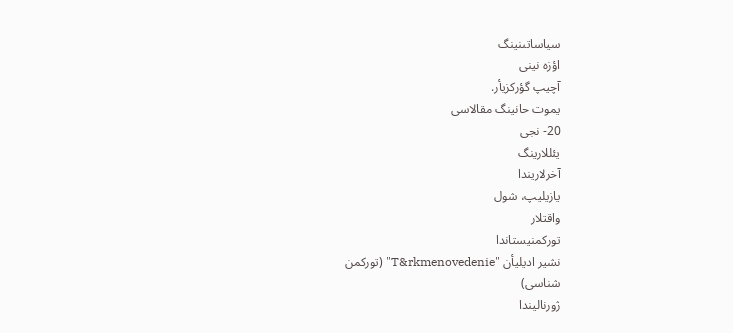سياساتىنينگ
اؤزه نينى
آچيپ گؤركزيأر.
يموت حانينگ مقالاسى
20- نجى
يئللارينگ
آخرلاريندا
يازيليپ، شول
واقتلار
توركمنيستاندا
نشير اديليأن "T&rkmenovedenie" (توركمن
شناسى)
ژورناليندا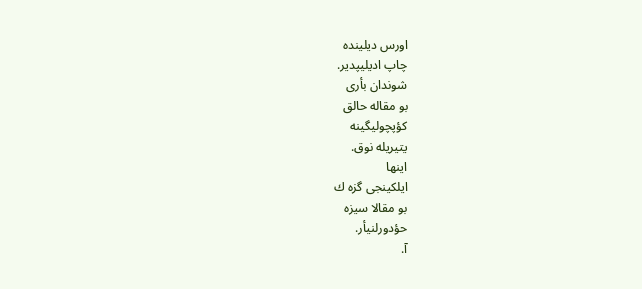اورس ديلينده
چاپ اديليپدير.
شوندان بأرى
بو مقاله حالق
كؤپچوليگينه
يتيريله نوق.
اينها
ايلكينجى گزه ك
بو مقالا سيزه
حؤدورلنيأر.
آ.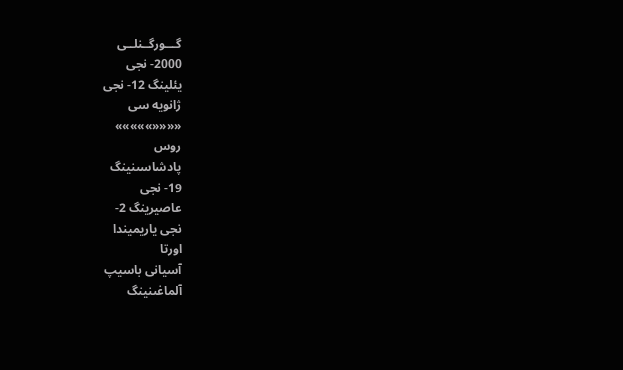گـــورگــنلــى
2000- نجى
يئلينگ 12- نجى
ژانويه سى
««««»»»»»
روس
پادشاسىنينگ
19- نجى
عاصيرينگ 2-
نجى ياريميندا
اورتا
آسيانى باسيپ
آلماغىنينگ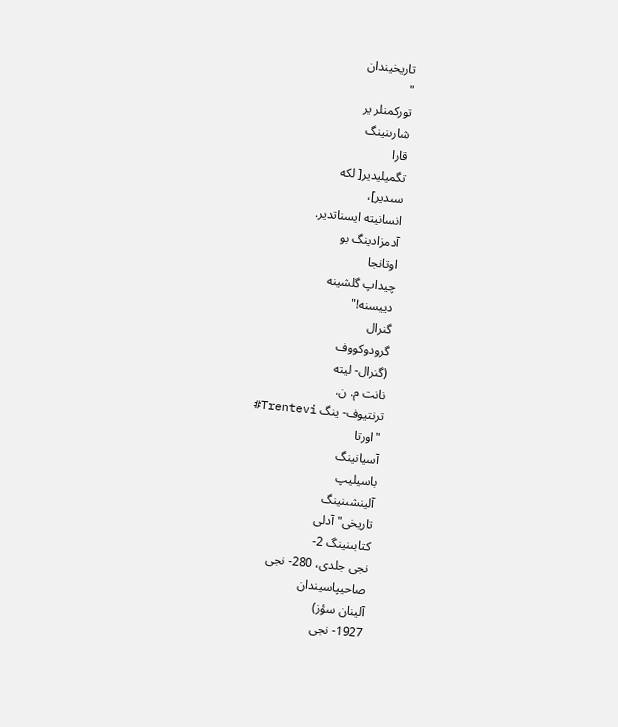تاريخيندان
"
توركمنلر ير
شارىنينگ
قارا
تگميليدير[ لكه
سىدير]،
انسانيته ايسناتدير.
آدمزادينگ بو
اوتانجا
چيداپ گلشينه
دييسنه!"
گنرال
گرودوكووف
(گنرال- ليته
نانت م. ن.
ترنتيوف- ينگ Trentevi#
"اورتا
آسيانينگ
باسيليپ
آلينشىنينگ
تاريخى" آدلى
كتابىنينگ 2-
نجى جلدى، 280- نجى
صاحيپاسيندان
آلينان سؤز)
1927- نجى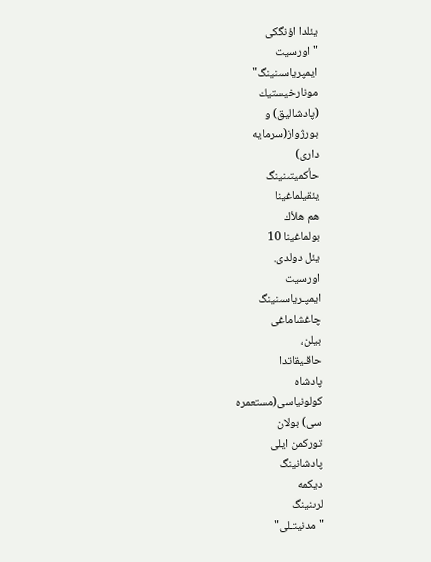يئلدا اؤنگكى
" اورسيت
ايمپرياسىنينگ"
مونارخيستيك
(پادشاليق) و
بورژواز(سرمايه
دارى)
حأكميتىنينگ
يئقيلماغينا
هم هلأك
بولماغينا 10
يئل دولدى.
اورسيت
ايمپـرياسىنينگ
چاغشاماغى
بيلن،
حاقـيقاتدا
پادشاه
كولونياسى(مستعمره
سى) بولان
توركمن ايلى
پادشانينگ
ديكمه
لرىنينگ
"مدنيتـلى"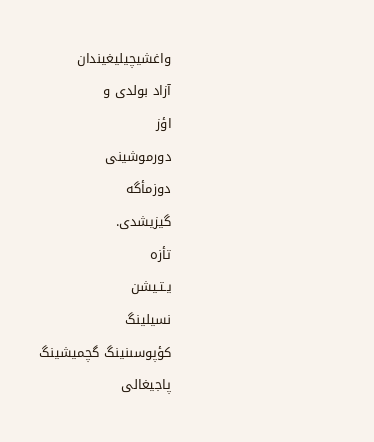واغشيچيليغيندان
آزاد بولدى و
اؤز
دورموشينى
دوزمأگه
گيزيشدى.
تأزه
يـتـيشن
نسيلينگ
كؤپوسىنينگ گچميشينگ
پاجيغالى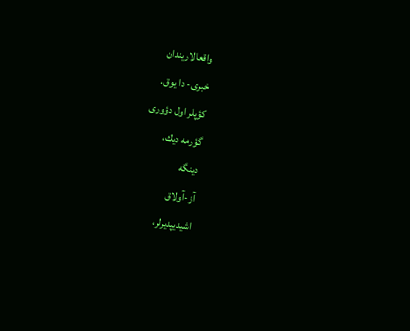واقعالاريندان
خبرى- دا يوق.
كؤپلر اول دؤورى
گؤرمه ديك،
دينگه
آز-آولاق
اشيديپديرلر،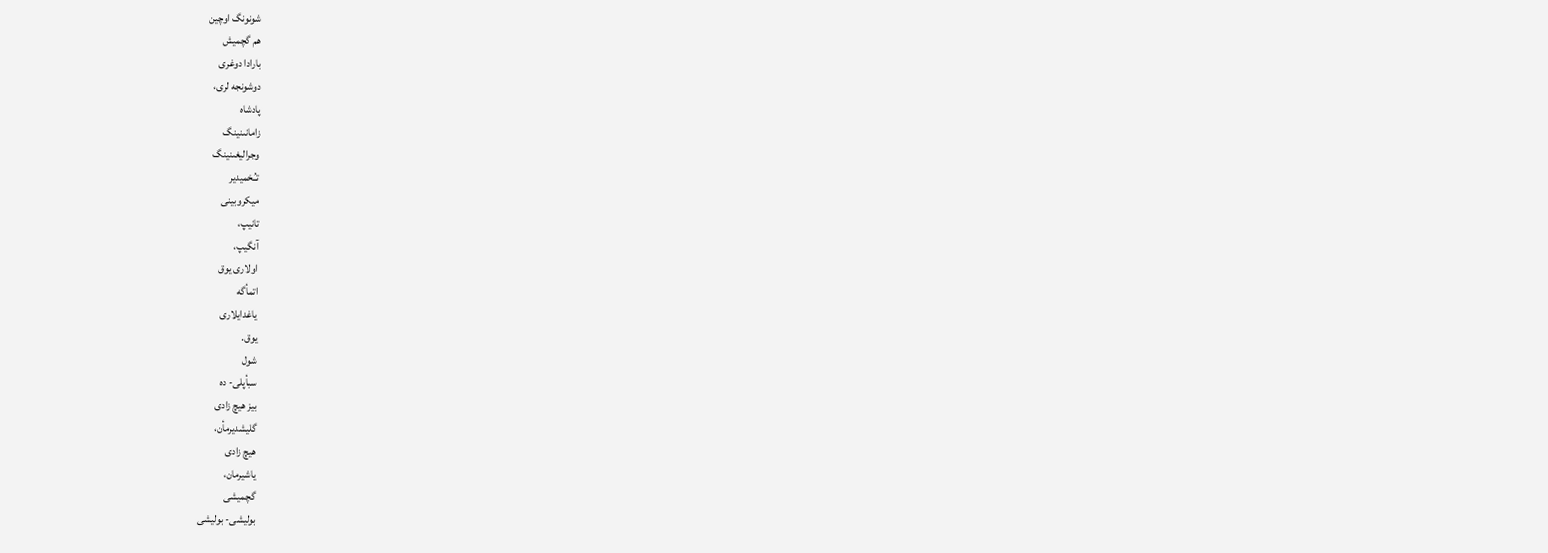شونونگ اوچين
هم گچميش
بارادا دوغرى
دوشونجه لرى،
پادشاه
زامانىنينگ
وجراليغىنينگ
تـُـخميدير
ميكروبينى
تانيپ،
آنگيپ،
اولارى يوق
اتمأگه
ياغدايلارى
يوق.
شول
سبأپلى- ده
بيز هيچ زادى
گليشديرمأن،
هيچ زادى
ياشيرمان،
گچميشى
بوليشى- بوليشى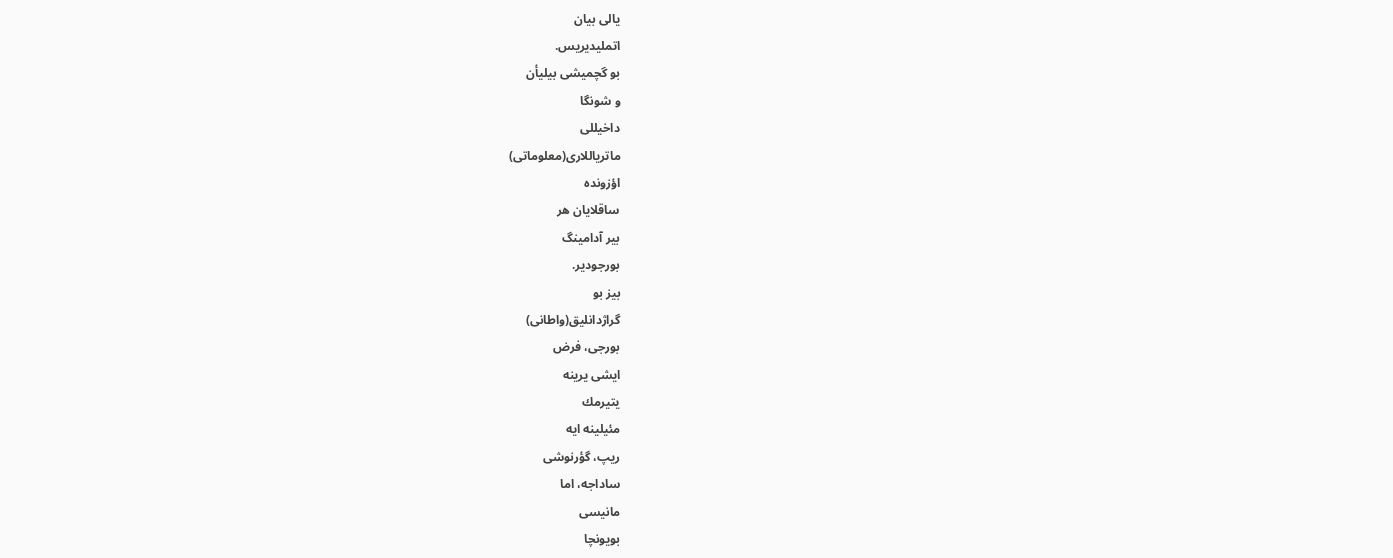يالى بيان
اتمليديريس.
بو گچميشى بيليأن
و شونگا
داخيللى
ماترياللارى(معلوماتى)
اؤزونده
ساقلايان هر
بير آدامينگ
بورجودير.
بيز بو
گراژدانليق(واطانى)
بورجى، فرض
ايشى يرينه
يتيرمك
مئيلينه ايه
ريپ، گؤرنوشى
ساداجه، اما
مانيسى
بويونچا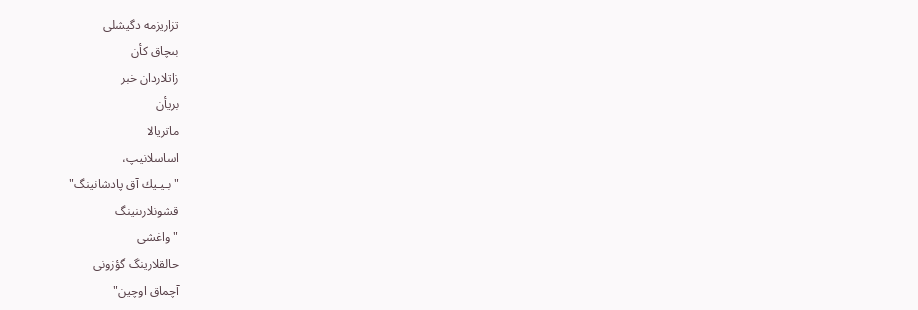تزاريزمه دگيشلى
بىچاق كأن
زاتلاردان خبر
بريأن
ماتريالا
اساسلانيپ،
"بـيـيك آق پادشانينگ"
قشونلارىنينگ
"واغشى
حالقلارينگ گؤزونى
آچماق اوچين"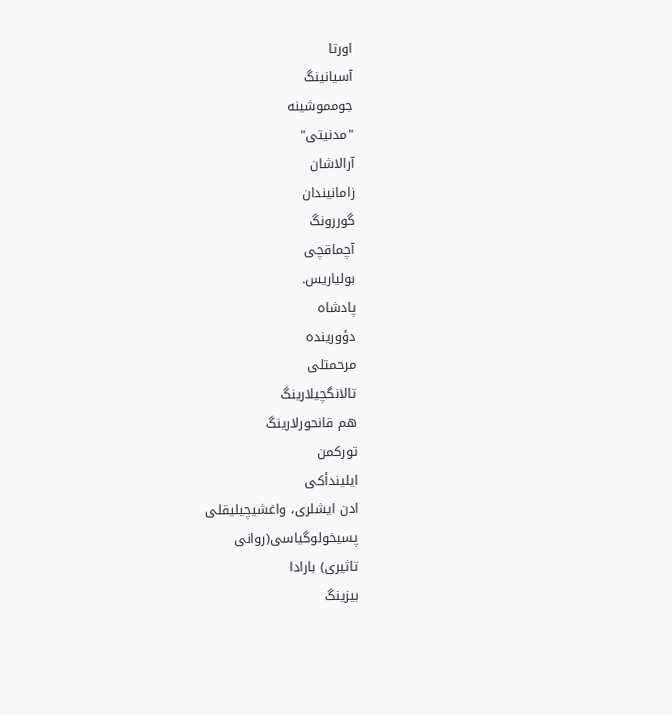اورتا
آسيانينگ
جومموشينه
"مدنيتى"
آرالاشان
زامانيندان
گوررونگ
آچماقچى
بولياريس.
پادشاه
دؤورينده
مرحمتلى
تالانگچيلارينگ
هم قانحورلارينگ
توركمن
ايليندأكى
ادن ايشلرى، واغشيچيليقلى
پسيخولوگياسى(روانى
تاثيرى) بارادا
بيزينگ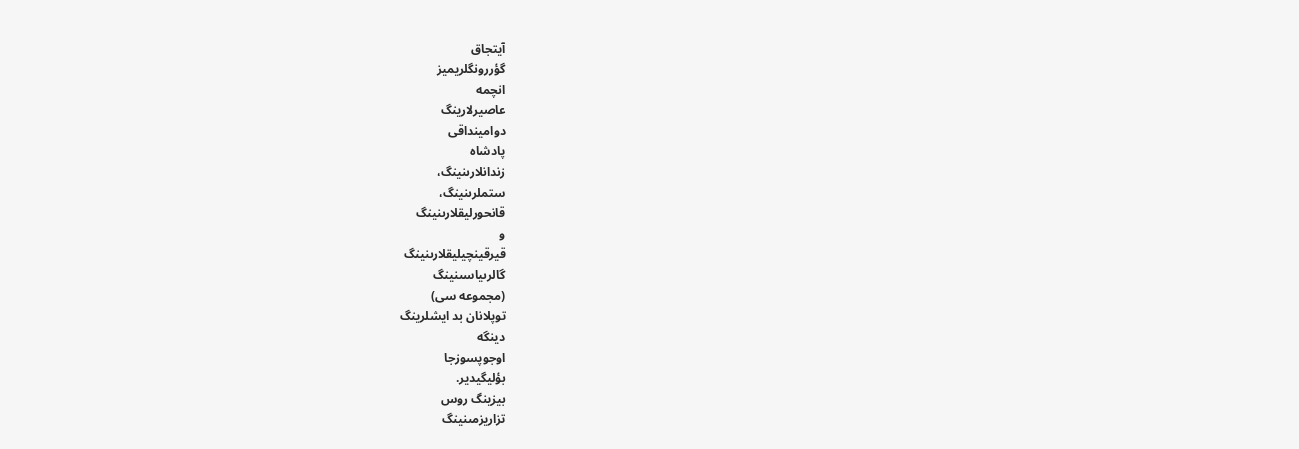آيتجاق
گؤررونگلريميز
انچمه
عاصيرلارينگ
دوامينداقى
پادشاه
زندانلارىنينگ،
ستملرىنينگ،
قانحورليقلارىنينگ
و
قيرقينچيليقلارىنينگ
گالرىياسىنينگ
(مجموعه سى)
توپلانان بد ايشلرينگ
دينگه
اوجوپسوزجا
بؤليگيدير.
بيزينگ روس
تزاريزمىنينگ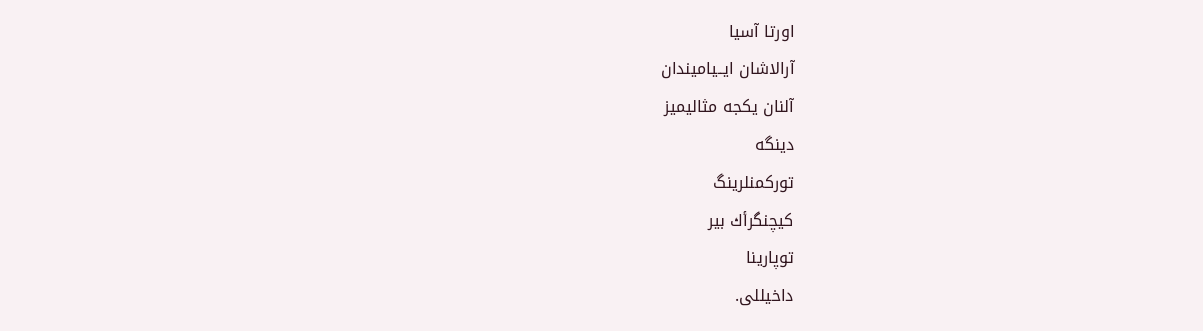اورتا آسيا
آرالاشان ايــياميندان
آلنان يكجه مثاليميز
دينگه
توركمنلرينگ
كيچنگرأك بير
توپارينا
داخيللى.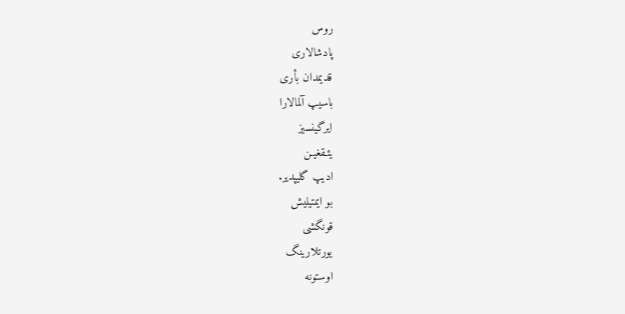روس
پادشالارى
قديمدان بأرى
باسيپ آلمالارا
ايرگينسيز
يئـقغيـن
اديپ گليپدير.
بو ايمتيليش
قونگشى
يورتلارينگ
اوستونه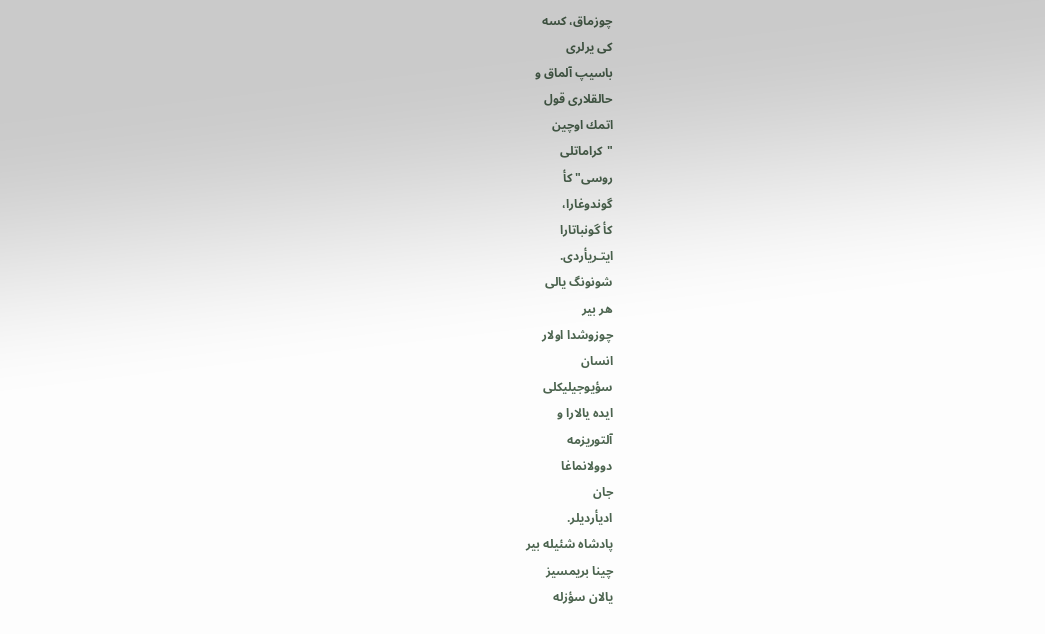چوزماق، كسه
كى يرلرى
باسيپ آلماق و
حالقلارى قول
اتمك اوچين
"كراماتلى
روسى" كأ
گوندوغارا،
كأ گونباتارا
ايتـريأردى.
شونونگ يالى
هر بير
چوزوشدا اولار
انسان
سؤيوجيليكلى
ايده يالارا و
آلتوريزمه
دوولانماغا
جان
اديأرديلر.
پادشاه شئيله بير
چينا بريمسيز
يالان سؤزله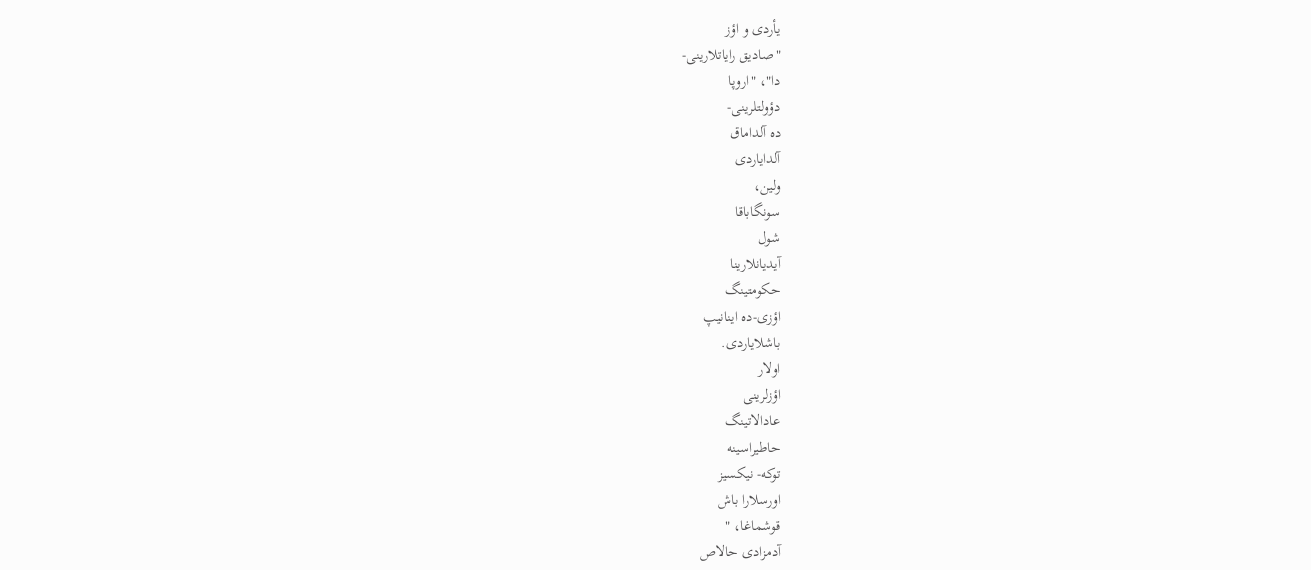يأردى و اؤز
"صاديق راياتلارينى-
دا"، "اروپا
دؤولتلرينى-
ده آلداماق
آلداياردى
ولين،
سونگاباقا
شول
آيديانلارينا
حكومتينگ
اؤزى-ده اينانيپ
باشلاياردى.
اولار
اؤزلرينى
عادالاتينگ
حاطيراسينه
توكه- نيكسيز
اورسلارا باش
قوشماغا، "
آدمزادى حالاص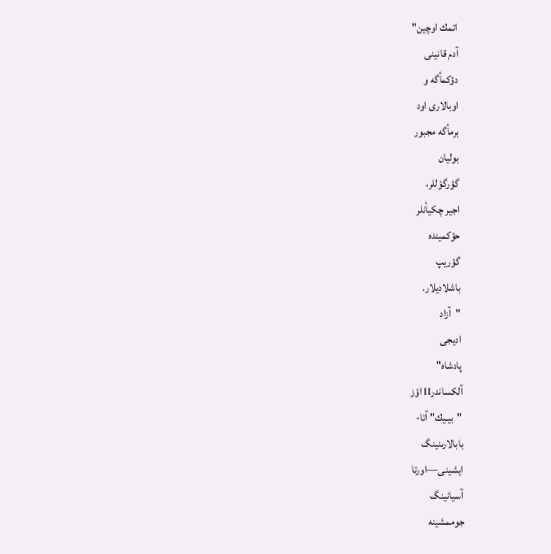اتمك اوچين"
آدم قانينى
دؤكمأگه و
اوبالارى اود
برمأگه مجبور
بوليان
گؤرگوْللر،
اجير چكيأنلر
حؤكمينده
گؤريپ
باشلاديلار.
"آزاد
اديجى
پادشاه"
آلكساندرII اؤز
"بيـيك" آتا-
بابالارىنينگ
ايشينى—اورتا
آسيانينگ
جوممشينه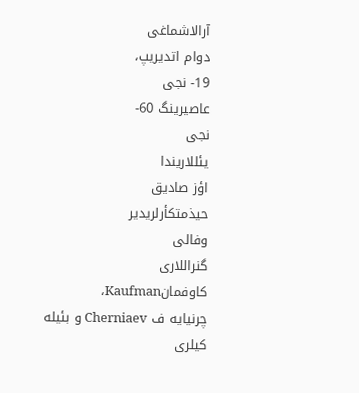آرالاشماغى
دوام اتديريپ،
19- نجى
عاصيرينگ 60-
نجى
يئللاريندا
اؤز صاديق
حيذمتكأرلريدير
وفالى
گنراللارى
كاوفمانKaufman،
چرنيايه ف Cherniaev و بئيله
كيلرى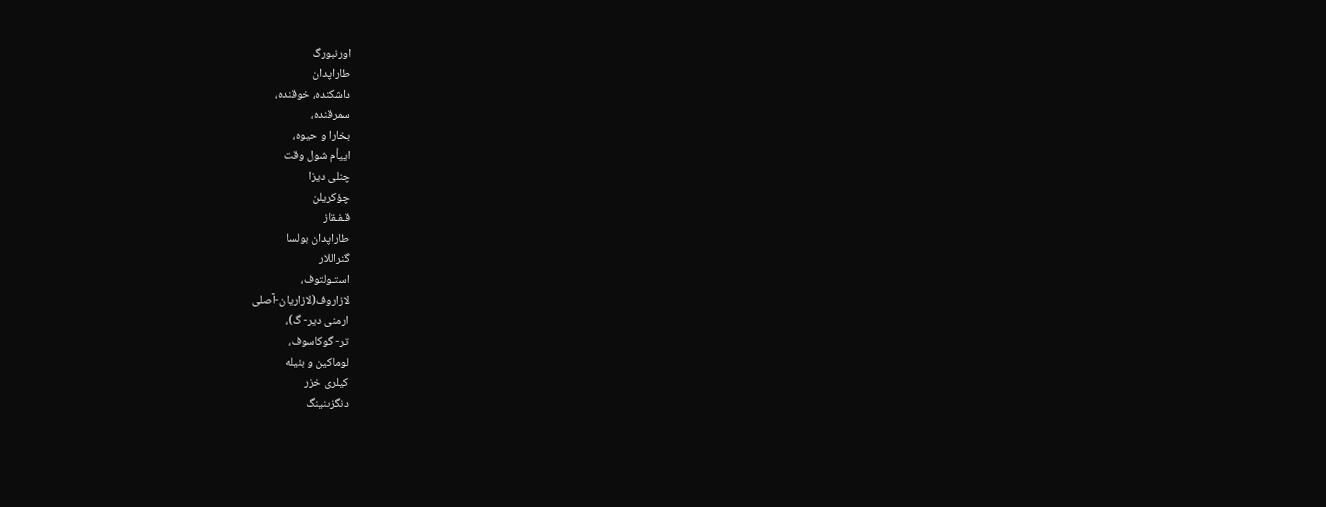اورنبورگ
طاراپدان
داشكنده، خوقنده،
سمرقنده،
بخارا و حيوه،
اييأم شول وقت
چنلى ديزا
چؤكريلن
قـفـقاز
طاراپدان بولسا
گنراللار
استـولتوف،
لازاروف(لازاريان-آصلى
ارمنى دير- گ)،
تر- گوكاسوف،
لوماكين و بئيله
كيلرى خزر
دنگزىنينگ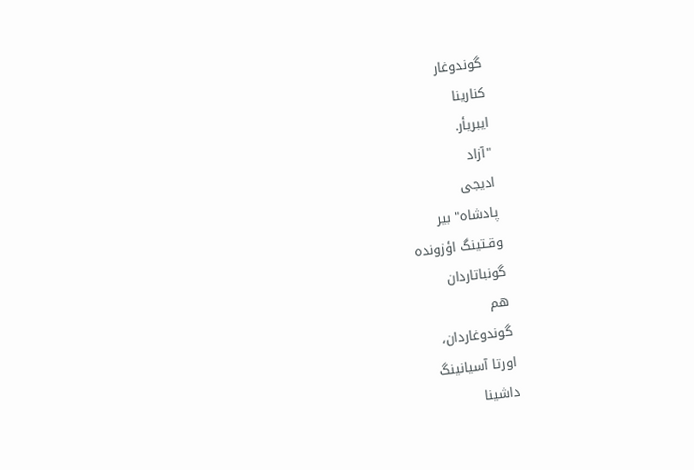گوندوغار
كنارينا
ايبريأر.
"آزاد
اديجى
پادشاه" بير
وقـتينگ اؤزونده
گونباتاردان
هم
گوندوغاردان،
اورتا آسيانينگ
داشينا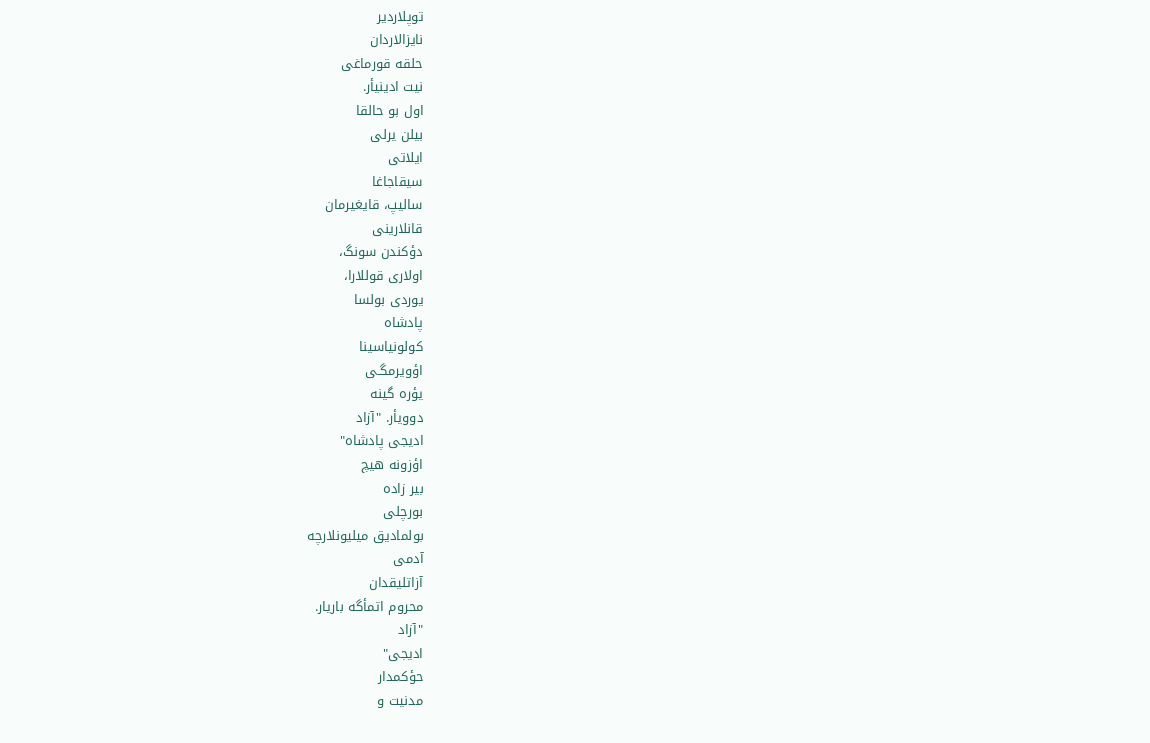توپلاردير
نايزالاردان
حلقه قورماغى
نيت ادينيأر.
اول بو حالقا
بيلن يرلى
ايلاتى
سيقاجاغا
ساليپ، قايغيرمان
قانلارينى
دؤكندن سونگ،
اولارى قوللارا،
يوردى بولسا
پادشاه
كولونياسينا
اؤويرمگـى
يؤره گينه
دوويأر. "آزاد
اديجى پادشاه"
اؤزونه هيچ
بير زاده
بورچلى
بولماديق ميليونلارچه
آدمى
آزاتليقدان
محروم اتمأگه باريار.
"آزاد
اديجى"
حؤكمدار
مدنيت و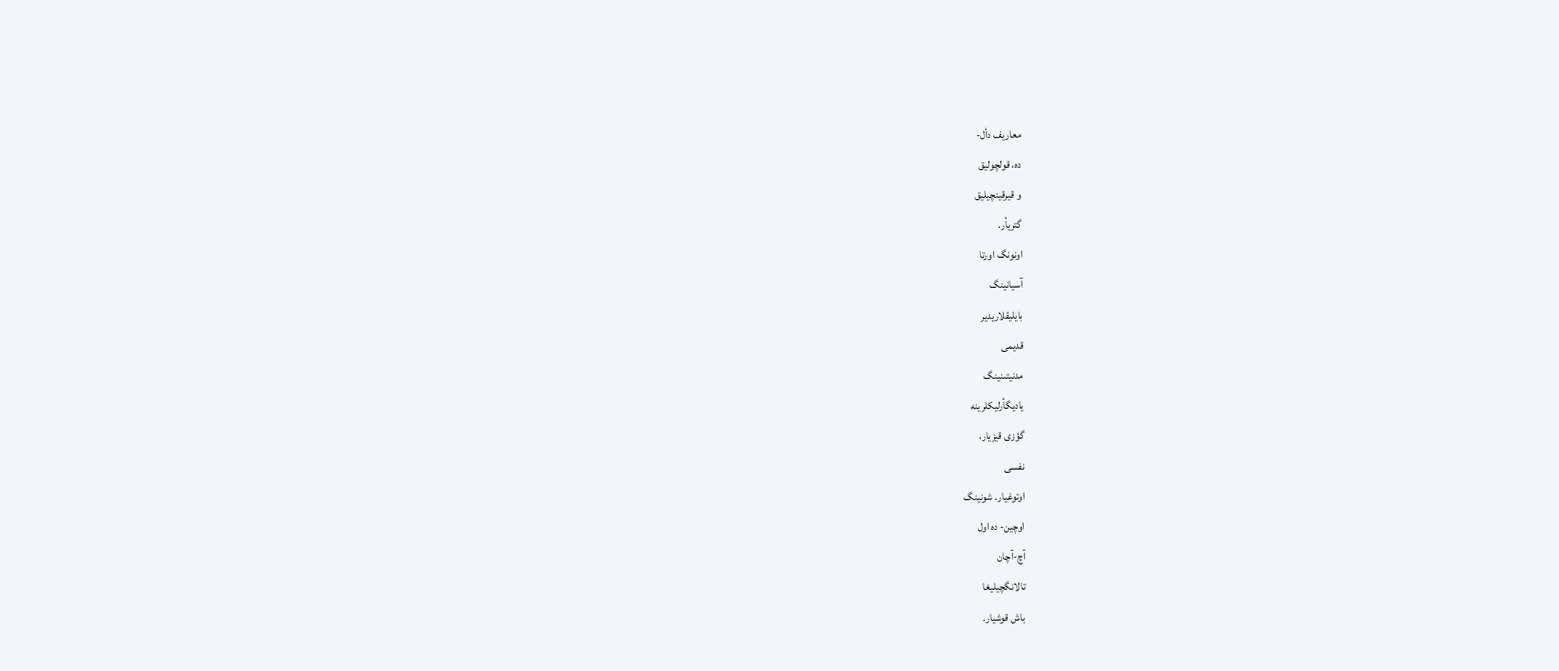معاريف دأل-
ده، قولچوليق
و قيرقينچيليق
گتريأر.
اونونگ اورتا
آسيانينگ
بايليقلاريدير
قديمى
مدنيتىنينگ
ياديگأرليكلرينه
گؤزى قيزيار،
نفسى
اوتوغيار. شونينگ
اوچين- ده اول
آچ-آچان
تالانگچيليغا
باش قوشيار.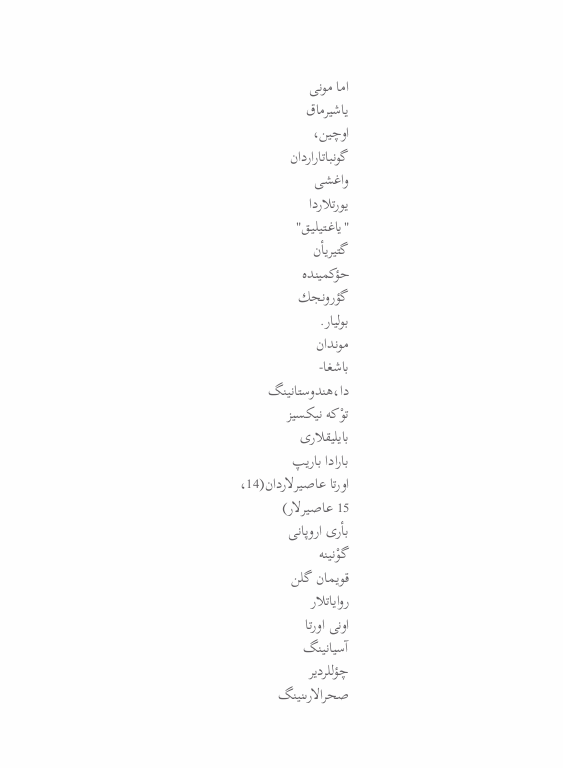اما مونى
ياشيرماق
اوچين،
گونباتاراردان
واغشى
يورتلاردا
"ياغـتيليـق"
گتيريأن
حؤكمينده
گؤرونجك
بوليار.
موندان
باشغا-
دا،هندوستانينگ
توْكه نيكسيز
بايليقلارى
بارادا باريپ
اورتا عاصيرلاردان(14،
15 عاصيرلار)
بأرى اروپانى
گوْنينه
قويمان گلن
رواياتلار
اونى اورتا
آسيانينگ
چؤللردير
صحرالارىنينگ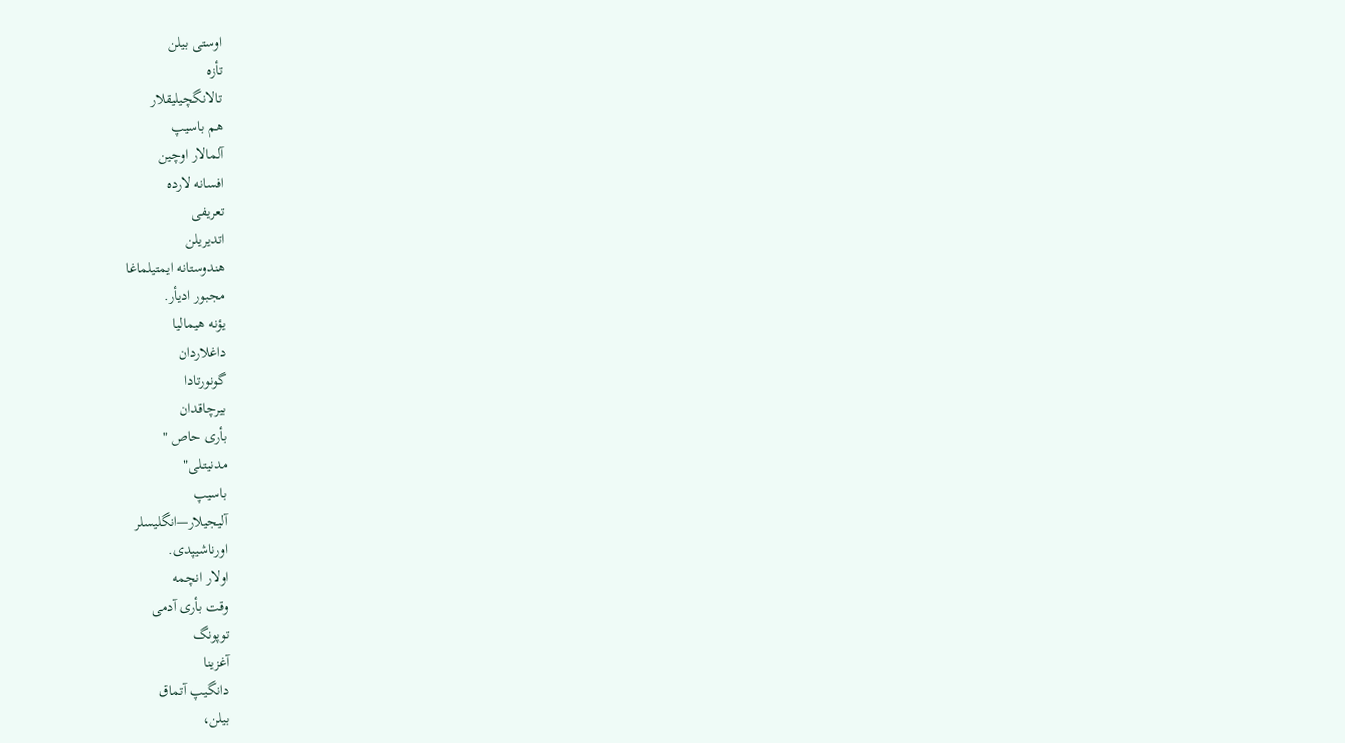اوستى بيلن
تأزه
تالانگچيليقلار
هم باسيپ
آلمالار اوچين
افسانه لارده
تعريفى
اتديريلن
هندوستانه ايمتيلماغا
مجبور اديأر.
يؤنه هيماليا
داغلاردان
گونورتادا
بيرچاقدان
بأرى حاص "
مدنيتـلى"
باسيپ
آليجيلار—انگليسلر
اورناشيپدى.
اولار انچمه
وقت بأرى آدمى
توپونگ
آغزينا
دانگيپ آتماق
بيلن،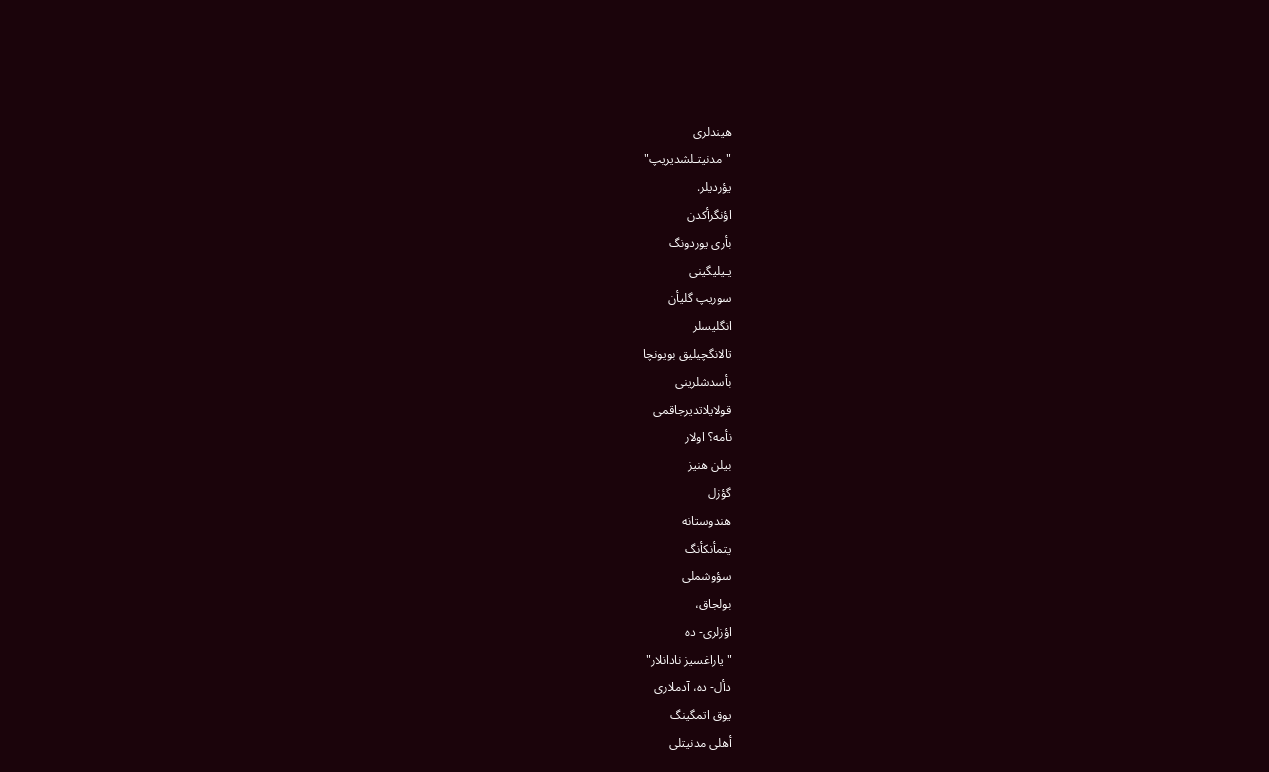هيندلرى
"مدنيتـلشديريپ"
يؤرديلر.
اؤنگرأكدن
بأرى يوردونگ
يـيليگينى
سوريپ گليأن
انگليسلر
تالانگچيليق بويونچا
بأسدشلرينى
قولايلاتديرجاقمى
نأمه؟ اولار
بيلن هنيز
گؤزل
هندوستانه
يتمأنكأنگ
سؤوشملى
بولجاق،
اؤزلرى- ده
"ياراغسيز نادانلار"
دأل- ده، آدملارى
يوق اتمگينگ
أهلى مدنيتلى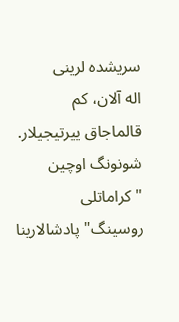سريشده لرينى
اله آلان، كم
قالماجاق ييرتيجيلار.
شونونگ اوچين
"كراماتلى
روسينگ" پادشالارينا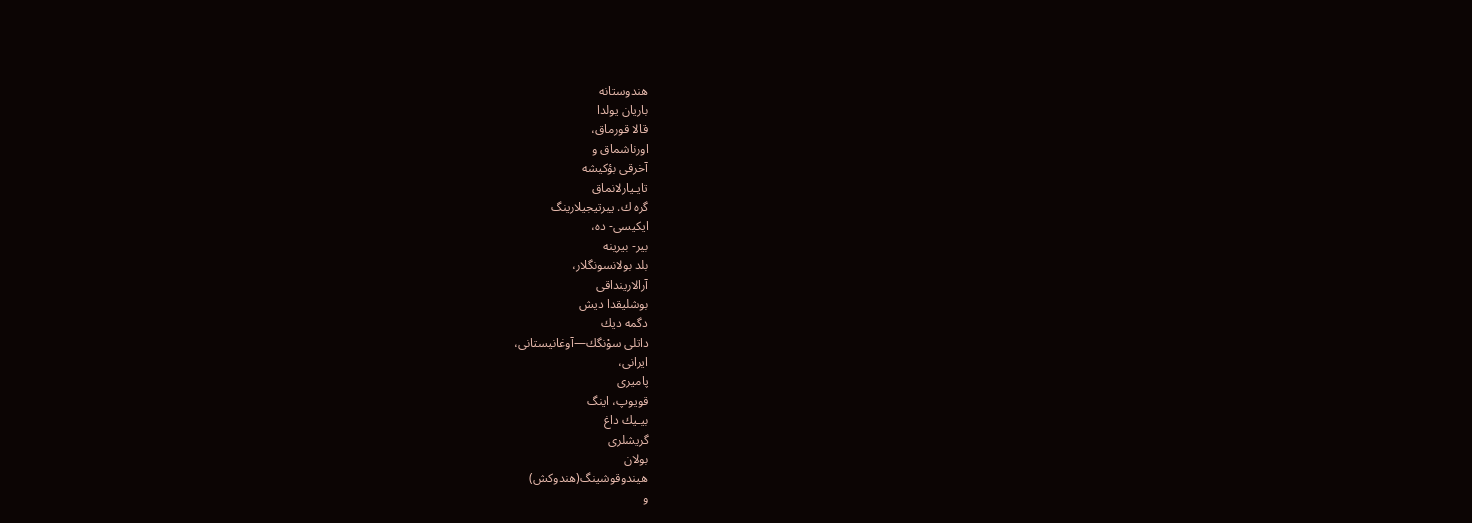هندوستانه
باريان يولدا
قالا قورماق،
اورناشماق و
آخرقى بؤكيشه
تايـيارلانماق
گره ك. ييرتيجيلارينگ
ايكيسى- ده،
بير- بيرينه
بلد بولانسونگلار،
آرالارينداقى
بوشليقدا ديش
دگمه ديك
داتلى سوْنگك—آوغانيستانى،
ايرانى،
پاميرى
قويوپ، اينگ
بيـيك داغ
گريشلرى
بولان
هيندوقوشينگ(هندوكش)
و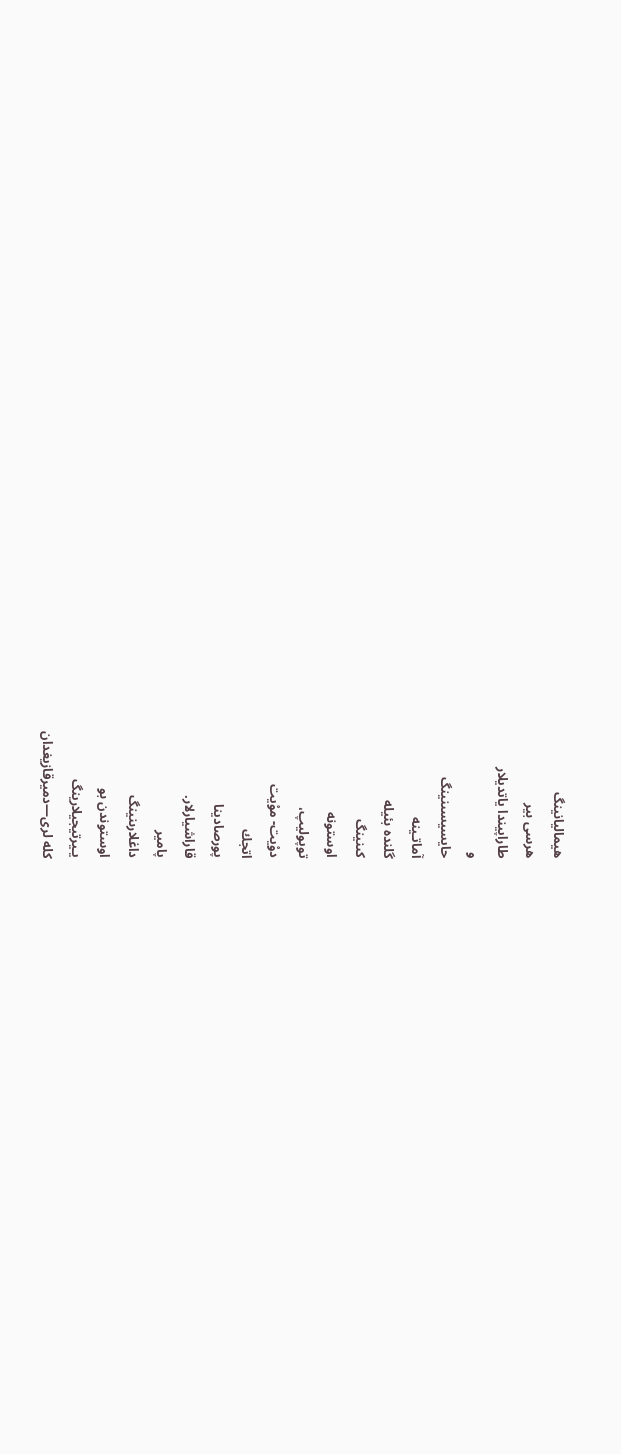هيماليانينگ
هرسى بير
طاراپيندا ياتديلار
و
حايسيسىنينگ
آماتـينه
گلنده بئيله
كىنينگ
اوستونه
توپوليپ،
دوْيت- موْيت
اتجك
پورصادينا
قاراشيارلار.
پامير
داغلارىنينگ
اوستوندن بو
يـيرتيجيلارينگ
كله لرى—دميرقازيغدان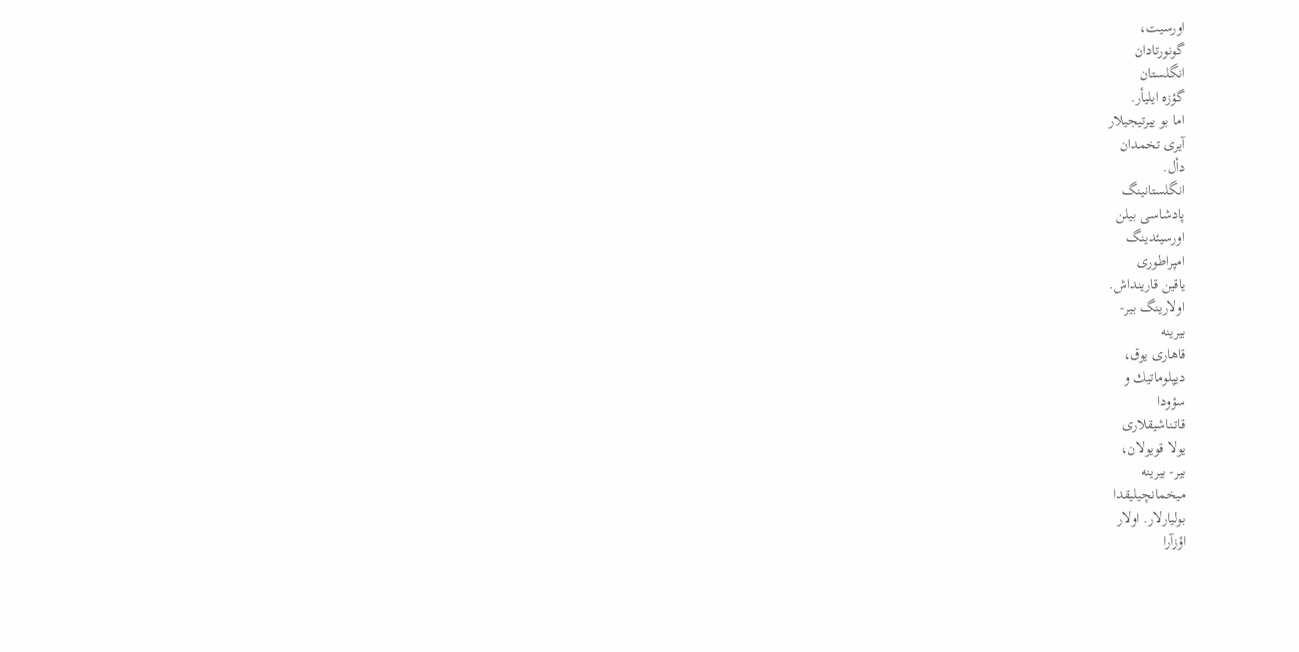اورسيت،
گونورتادان
انگلستان
گؤزه ايليأر.
اما بو ييرتيجيلار
آيرى تخمدان
دأل.
انگلستانينگ
پادشاسى بيلن
اورسيئدينگ
امپراطورى
ياقين قارينداش.
اولارينگ بير-
بيرينه
قاهارى يوق،
ديپلوماتيك و
سؤودا
قاتـناشيقلارى
يولا قويولان،
بير- بيرينه
ميخمانچيليقدا
بوليارلار. اولار
اؤزآرا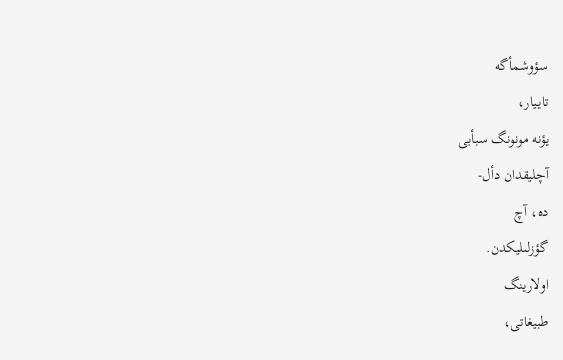سؤوشمأگه
تايـيار،
يؤنه مونونگ سبأبى
آچليقدان دأل-
ده، آچ
گؤزلىليكدن.
اولارينگ
طبيغاتى،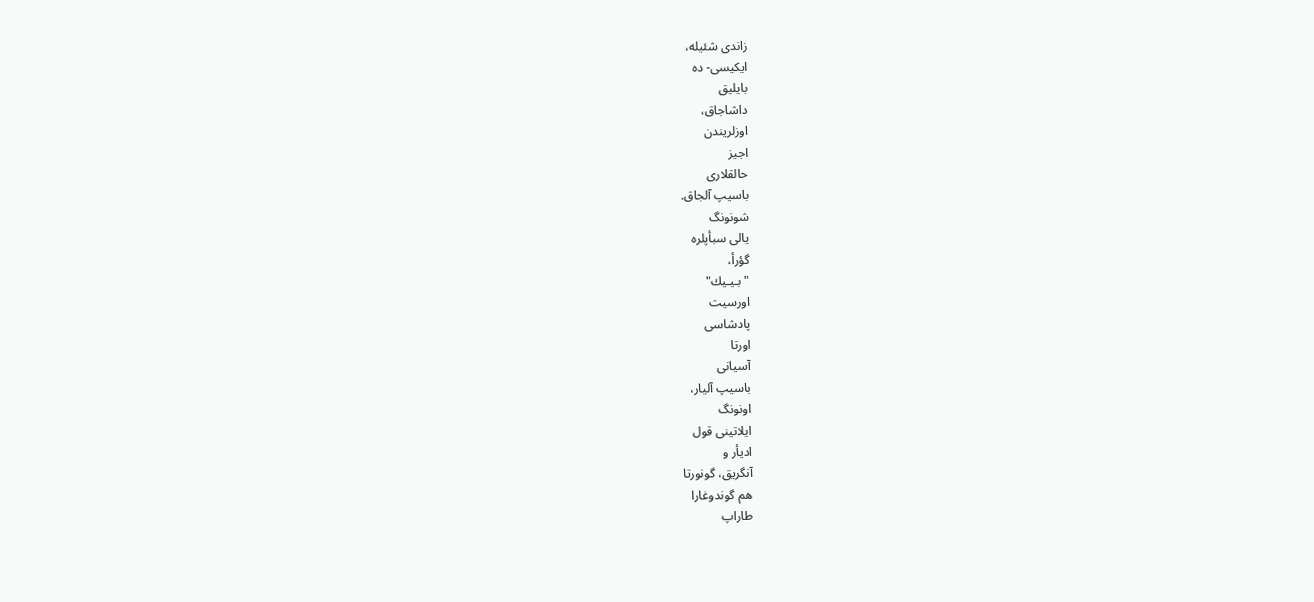زاندى شئيله،
ايكيسى- ده
بايليق
داشاجاق،
اوزلريندن
اجيز
حالقلارى
باسيپ آلجاق.
شونونگ
يالى سبأپلره
گؤرأ،
"بـيـيك"
اورسيت
پادشاسى
اورتا
آسيانى
باسيپ آليار،
اونونگ
ايلاتينى قول
اديأر و
آنگريق، گونورتا
هم گوندوغارا
طاراپ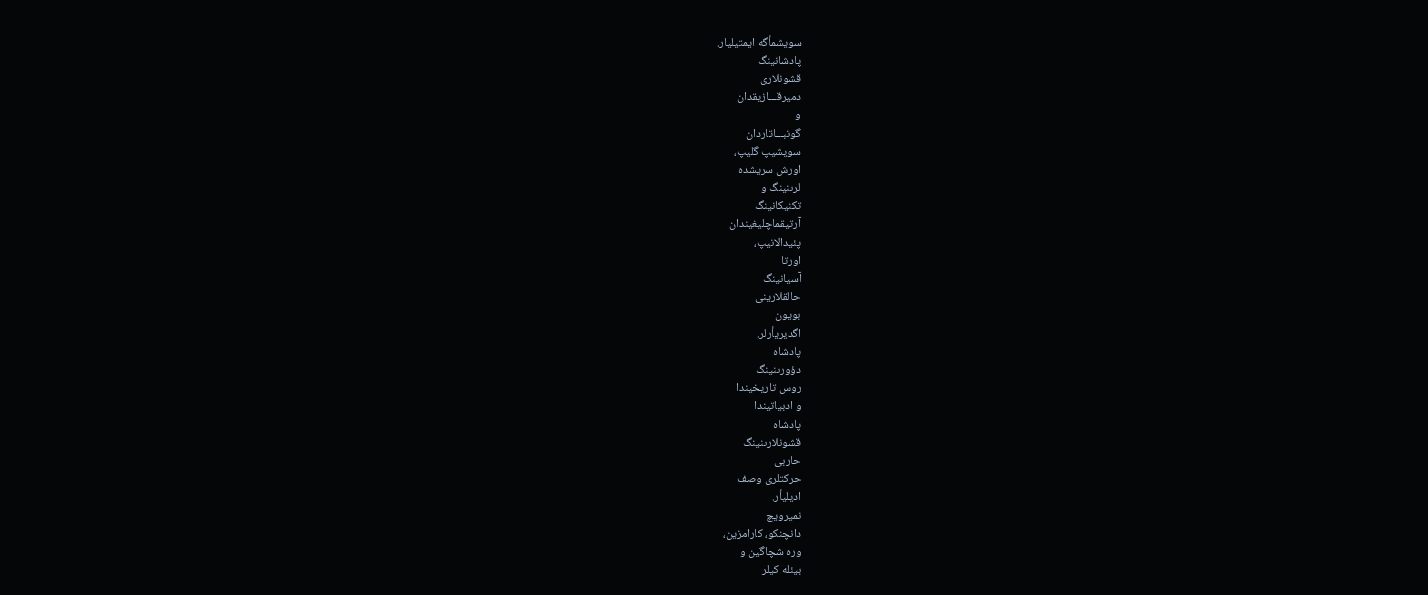سويشمأگه ايمتيليار.
پادشانينگ
قشونلارى
دميرقـــازيقدان
و
گونبـــاتاردان
سويشيپ گليپ،
اورش سريشده
لرىنينگ و
تكنيكانينگ
آرتيقماچليغيندان
پئيدالانيپ،
اورتا
آسيانينگ
حالقلارينى
بويون
اگديريأرلر.
پادشاه
دؤورىنينگ
روس تاريخيندا
و ادبياتيندا
پادشاه
قشونلارىنينگ
حاربى
حركتلرى وصف
اديليأر.
نميرويچ
دانچنكو، كارامزين،
وره شچاگين و
بيئله كيلر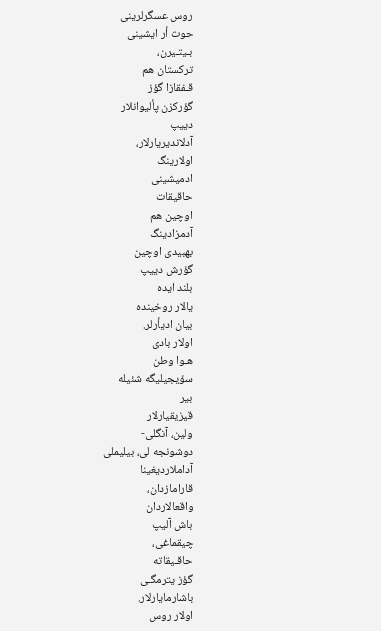روس عسگرلرينى
حوت أر ايشينى
بـيتـيرن،
تركستان هم
قـفقازا گؤز
گؤركزن پأليوانلار
دييپ
آدلانديريارلار،
اولارينگ
ادميشينى
حاقيقات
اوچين هم
آدمزادينگ
بهبيدى اوچين
گؤرش دييپ
بلند ايده
يالار روخينده
بيان اديأرلر.
اولار بادى
هـوا وطن
سؤيجيليگه شئيله
بير
قيزيقيارلار
ولين، آنگلى-
دوشونجه لى، بيليملى
آداملارديغينا
قارامازدان،
واقعالاردان
باش آليپ
چيقماغى،
حاقـيقاته
گؤز يترمگـى
باشارمايارلار.
اولار روس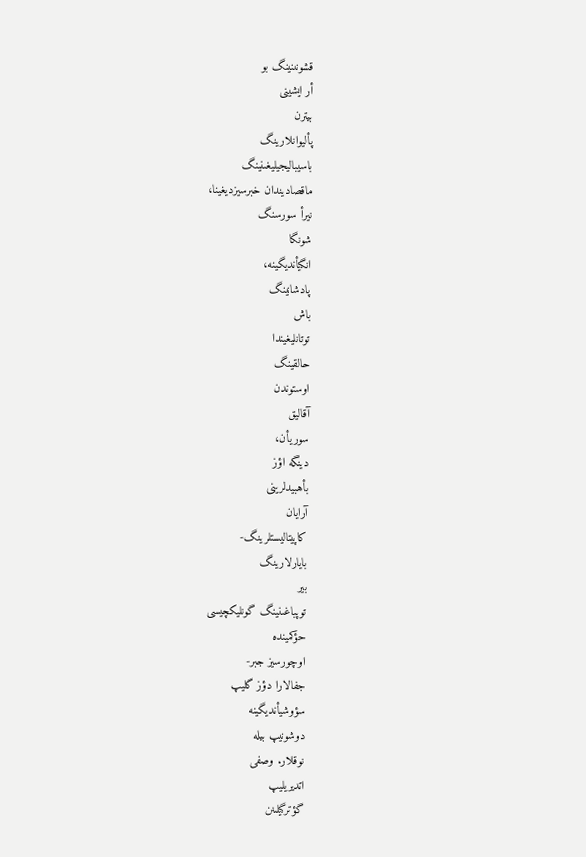قشونىنينگ بو
أر ايشينى
بيترن
پأليوانلارينگ
باسيباليجيليغىنينگ
ماقصاديندان خبرسيزديغينا،
نيرأ سورسنگ
شونگا
انگيأنديگينه،
پادشانينگ
باش
توتانليغيندا
حالقينگ
اوستوندن
آقاليق
سوريأن،
دينگه اؤز
بأهبيدلرينى
آرايان
كاپيتاليستلرينگ-
بايارلارينگ
بير
توپباغىنينگ گونليكچيسى
حؤكمينده
اوچورسيز جبر-
جفالارا دؤز گليپ
سؤوشيأنديگينه
دوشونيپ بيله
نوقلار. وصفى
اتديريليپ
گؤترگيلىنن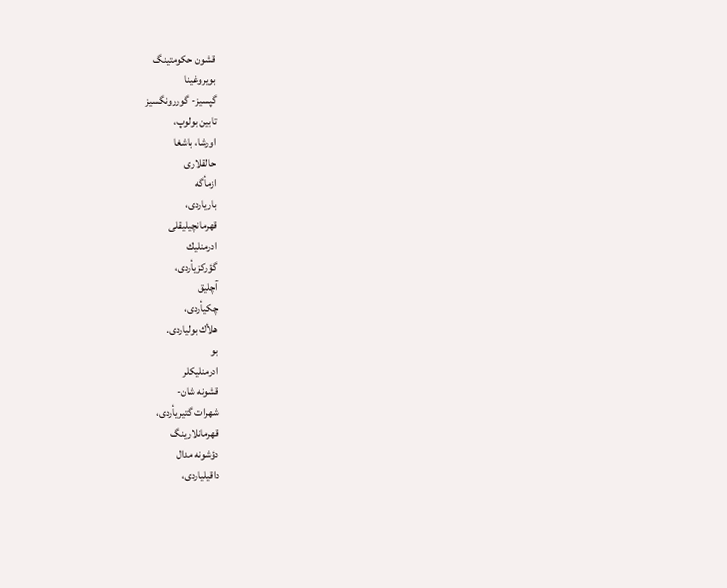قشون حكومتينگ
بويروغينا
گپسيز- گوررونگسيز
تابين بولوپ،
اورشا، باشغا
حالقلارى
ازمأگه
بارياردى،
قهرمانچيليقلى
ادرمنليك
گؤركزيأردى،
آچليق
چكيأردى،
هلأك بولياردى.
بو
ادرمنليكلر
قشونه شان-
شهرات گتيريأردى،
قهرمانلارينگ
دؤشونه مدال
داقيلياردى،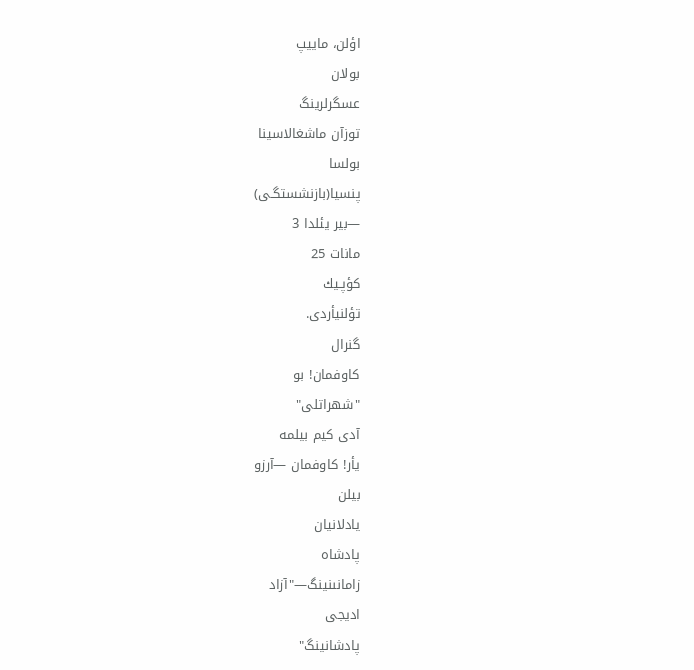اؤلن، ماييپ
بولان
عسگرلرينگ
توزآن ماشغالاسينا
بولسا
پنسيا(بازنشستگـى)
—بير يئلدا 3
مانات 25
كؤپـيك
تؤلنيأردى.
گنرال
كاوفمان! بو
"شهراتلى"
آدى كيم بيلمه
يأر! كاوفمان —آرزو
بيلن
يادلانيان
پادشاه
زامانىنينگ—"آزاد
اديجى
پادشانينگ"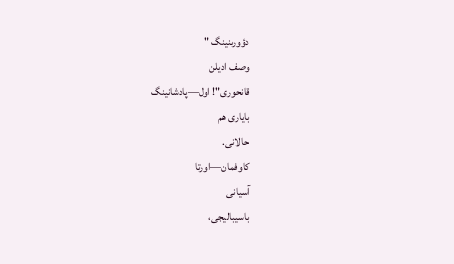دؤورىنينگ "
وصف اديلن
قانحورى"! اول—پادشانينگ
بايارى هم
حالانى.
كاوفمان—اورتا
آسيانى
باسيباليجى،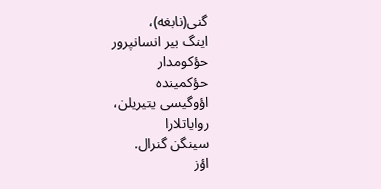گنى(نابغه)،
اينگ بير انسانپرور
حؤكومدار
حؤكمينده
اؤوگيسى يتيريلن،
رواياتلارا
سينگن گنرال.
اؤز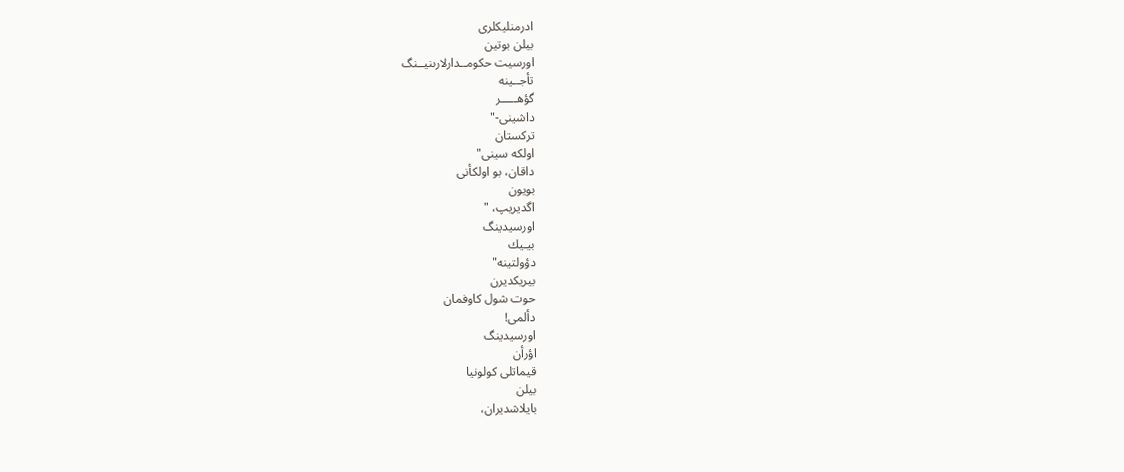ادرمنليكلرى
بيلن بوتين
اورسيت حكومــدارلارىنيــنگ
تأجــينه
گؤهـــــر
داشينى-"
تركستان
اولكه سينى"
داقان، بو اولكأنى
بويون
اگديريپ، "
اورسيدينگ
بيـيك
دؤولتينه"
بيريكديرن
حوت شول كاوفمان
دألمى!
اورسيدينگ
اؤرأن
قيماتلى كولونيا
بيلن
بايلاشديران،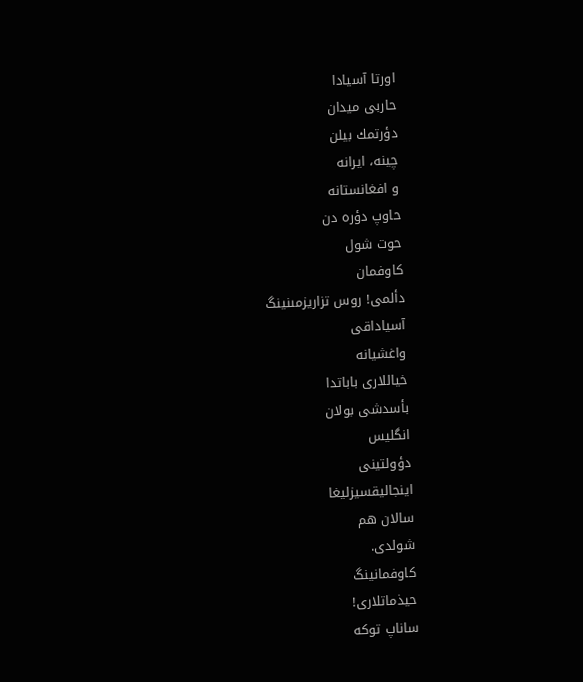اورتا آسيادا
حاربى ميدان
دؤرتمك بيلن
چينه، ايرانه
و افغانستانه
حاوپ دؤره دن
حوت شول
كاوفمان
دألمى! روس تزاريزمىنينگ
آسياداقى
واغشيانه
خياللارى باباتدا
بأسدشى بولان
انگليس
دؤولتينى
اينجاليقسيزليغا
سالان هم
شولدى.
كاوفمانينگ
حيذماتلارى!
ساناپ توكه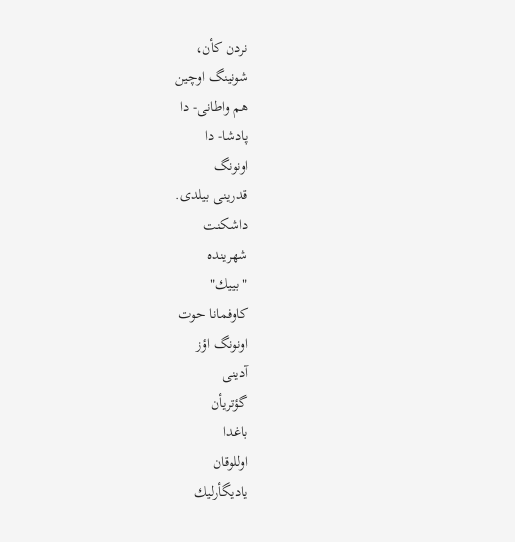نردن كأن،
شونينگ اوچين
هم واطانى- دا
پادشا- دا
اونونگ
قدرينى بيلدى.
داشكنت
شهرينده
"بييك"
كاوفمانا حوت
اونونگ اؤز
آدينى
گؤتريأن
باغدا
اوللوقان
ياديگأرليك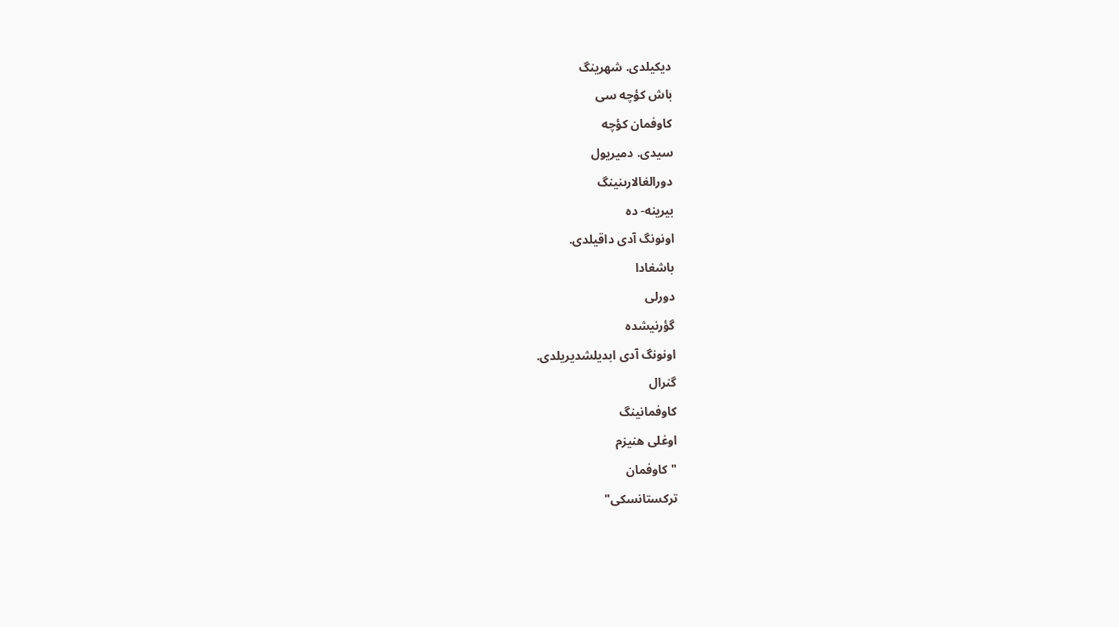ديكيلدى. شهرينگ
باش كؤچه سى
كاوفمان كؤچه
سيدى. دميريول
دورالغالارىنينگ
بيرينه- ده
اونونگ آدى داقيلدى.
باشغادا
دورلى
گؤرنيشده
اونونگ آدى ابديلشديريلدى.
گنرال
كاوفمانينگ
اوغلى هنيزم
"كاوفمان
تركستانسكى"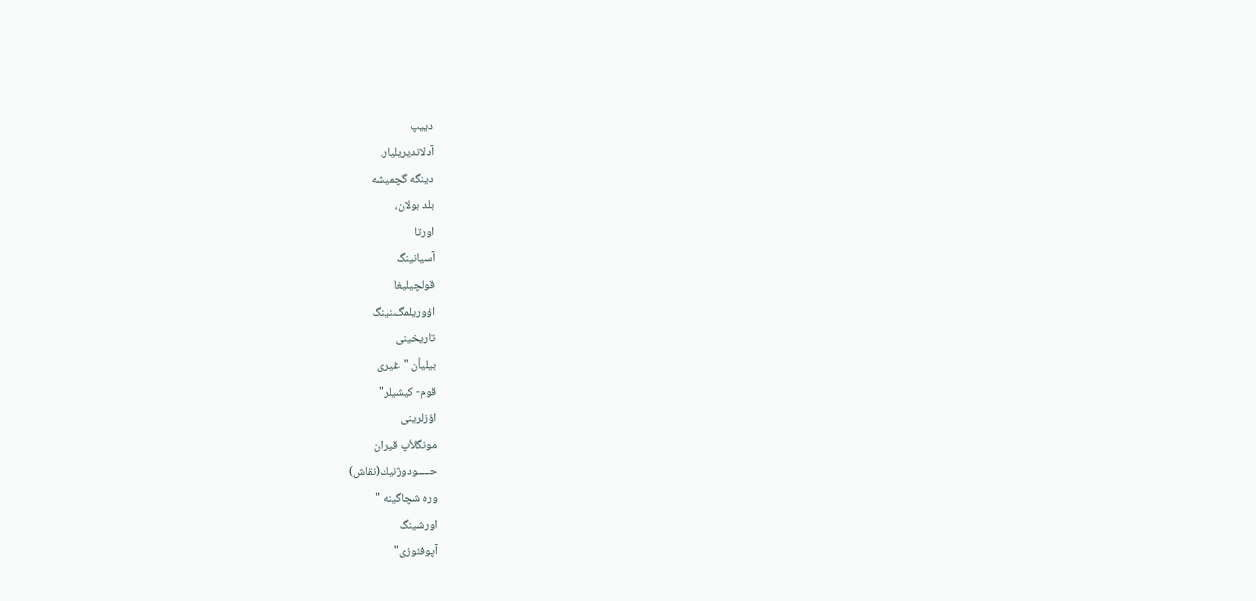دييپ
آدلانديريليار.
دينگه گچميشه
بلد بولان،
اورتا
آسيانينگ
قولچيليغا
اؤوريلمگـىنينگ
تاريخينى
بيليأن "غيرى
قوم- كيشيلر"
اؤزلرينى
مونگلأپ قيران
حـــــودوژنيك(نقاش)
وره شچاگينه "
اورشينگ
آپوفئوزى"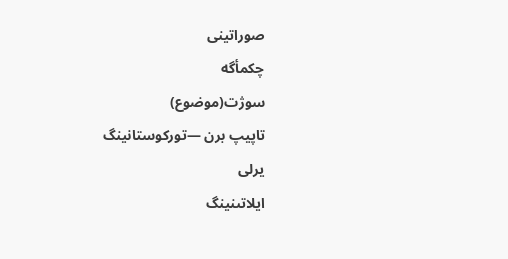صوراتينى
چكمأگه
سوژت(موضوع)
تاپيپ برن —توركوستانينگ
يرلى
ايلاتىنينگ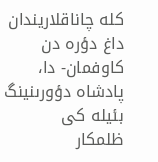كله چاناقلاريندان
داغ دؤره دن
كاوفمان- دا،
پادشاه دؤورىنينگ
بئيله كى
ظلمكار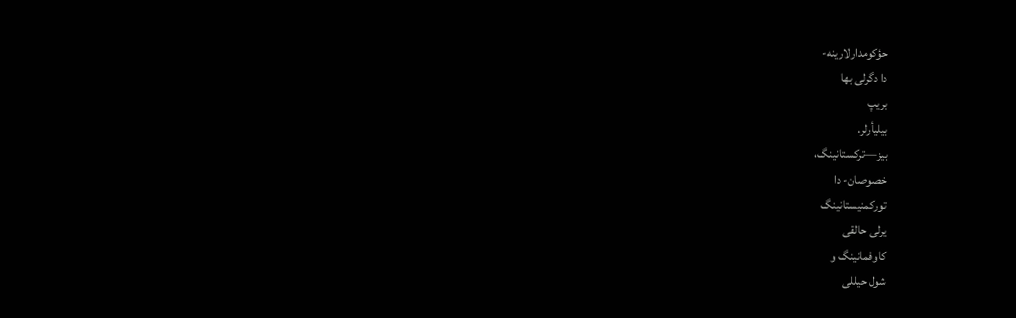حؤكومدارلارينه-
دا دگرلى بها
بريپ
بيليأرلر.
بيز—تركستانينگ،
خصوصان- دا
توركمنيستانينگ
يرلى حالقى
كاوفمانينگ و
شول حيللى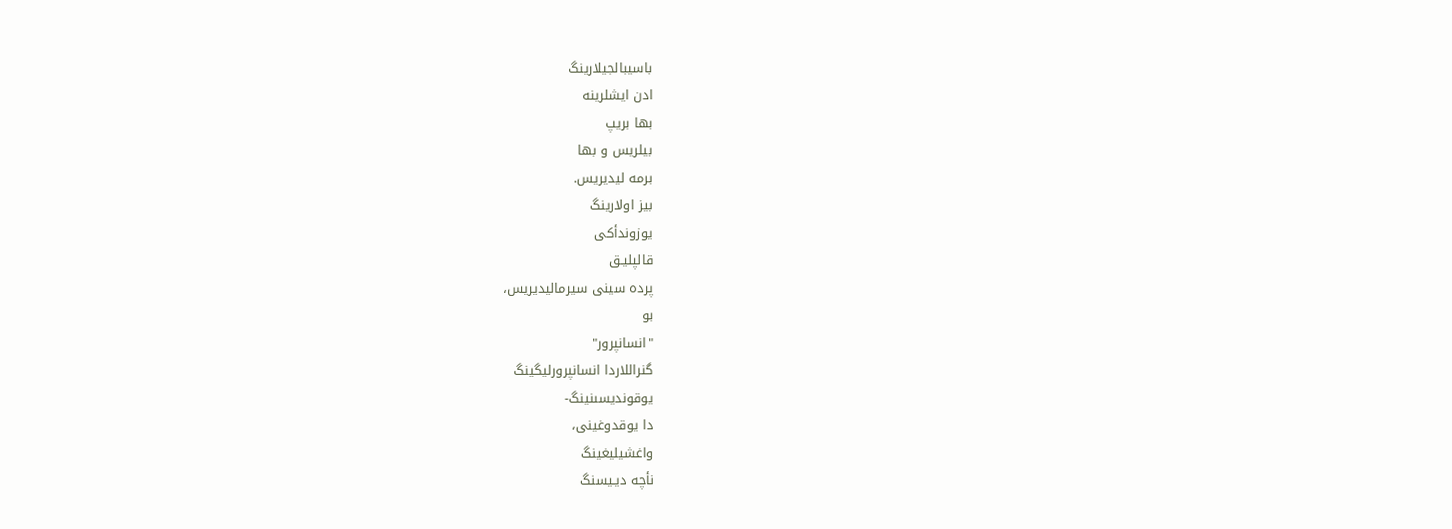باسيبالجيلارينگ
ادن ايشلرينه
بها بريپ
بيلريس و بها
برمه ليديريس.
بيز اولارينگ
يوزوندأكى
قالپليـق
پرده سينى سيرماليديريس،
بو
"انسانپرور"
گنراللاردا انسانپرورليگينگ
يوقونديسىنينگ-
دا يوقدوغينى،
واغشيليغينگ
نأچه ديـيسنگ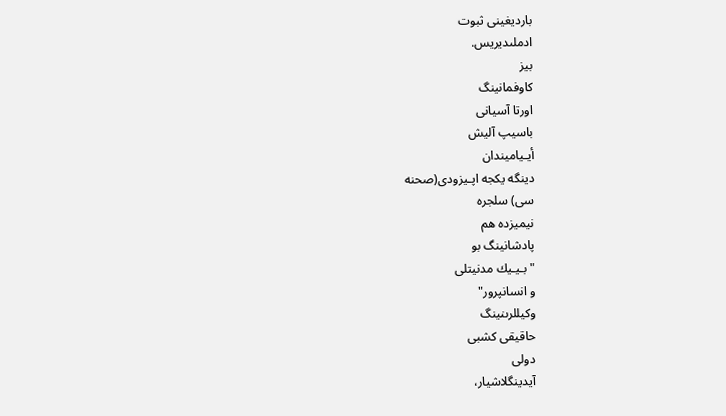بارديغينى ثبوت
ادملىديريس.
بيز
كاوفمانينگ
اورتا آسيانى
باسيپ آليش
أيـياميندان
دينگه يكجه اپـيزودى(صحنه
سى) سلجره
نيميزده هم
پادشانينگ بو
"بـيـيك مدنيتلى
و انسانپرور"
وكيللرىنينگ
حاقيقى كشبى
دولى
آيدينگلاشيار،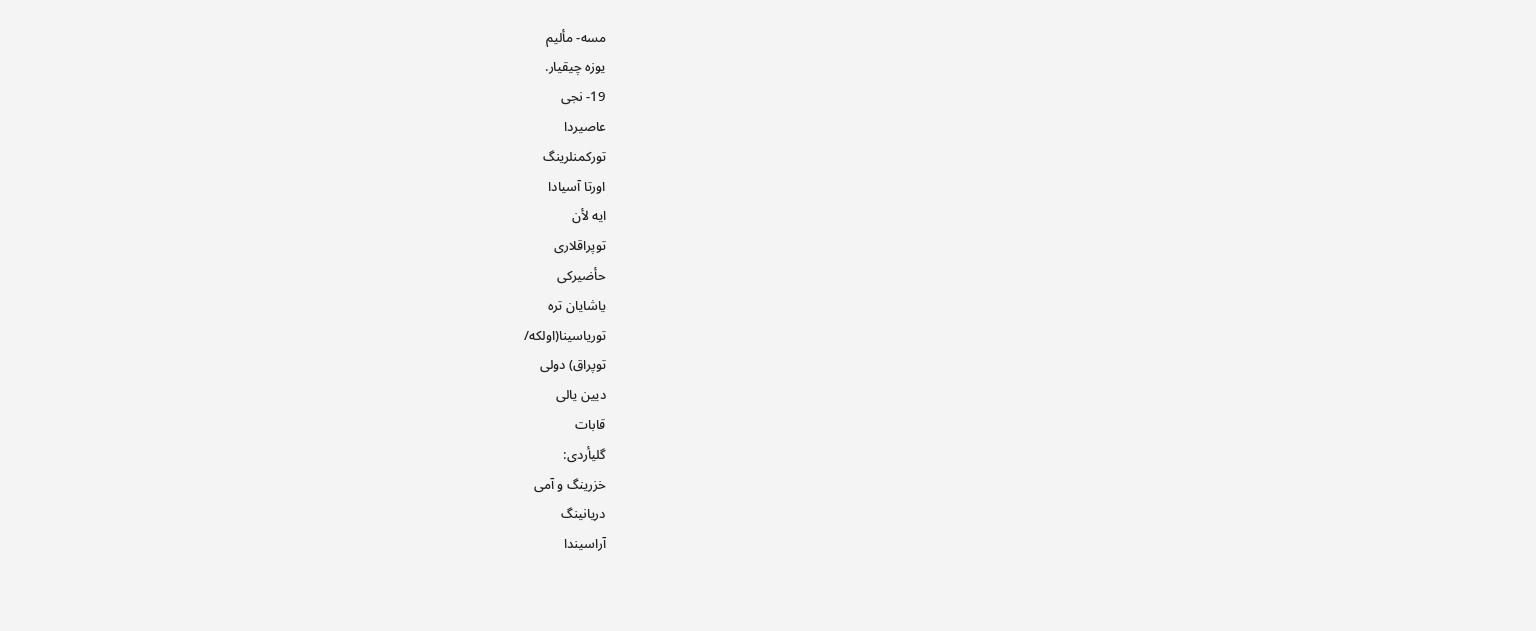مسه- مأليم
يوزه چيقيار.
19- نجى
عاصيردا
توركمنلرينگ
اورتا آسيادا
ايه لأن
توپراقلارى
حأضيركى
ياشايان تره
تورياسينا(اولكه/
توپراق) دولى
ديين يالى
قابات
گليأردى:
خزرينگ و آمى
دريانينگ
آراسيندا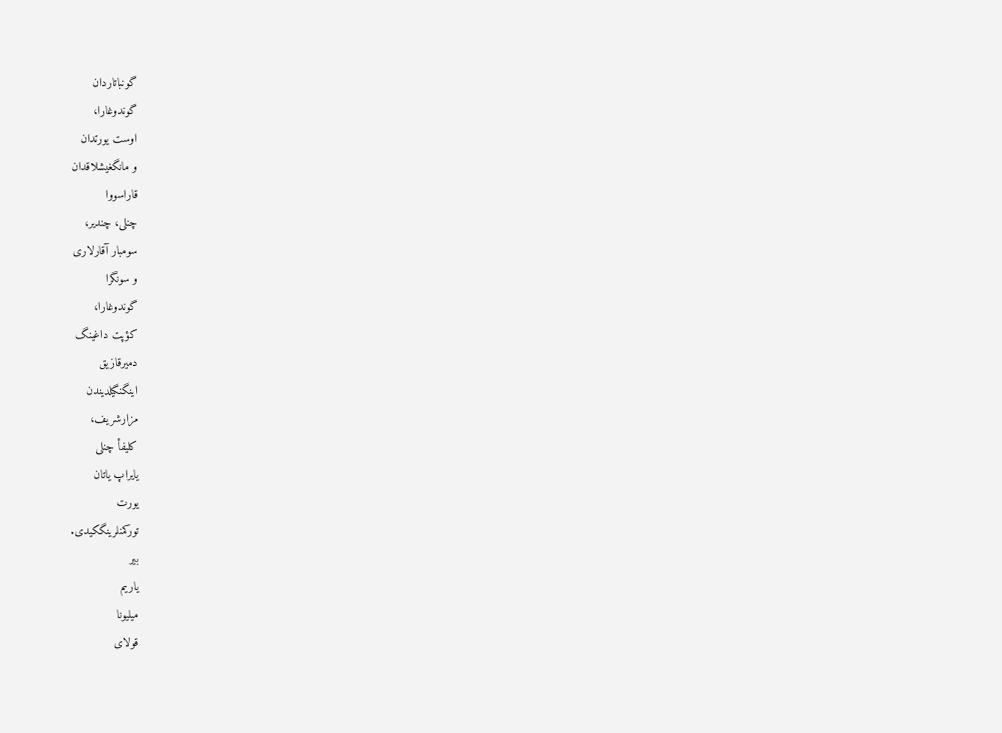گونباتاردان
گوندوغارا،
اوست يورتدان
و مانگغيشلاقدان
قاراسووا
چنلى، چندير،
سومبار آقارلارى
و سونگرا
گوندوغارا،
كؤپت داغينگ
دميرقازيق
اينگنگيلديندن
مزارشريف،
كليفأ چنلى
يايراپ ياتان
يورت
توركمنلرينگكيدى.
بير
ياريم
ميليونا
قولاى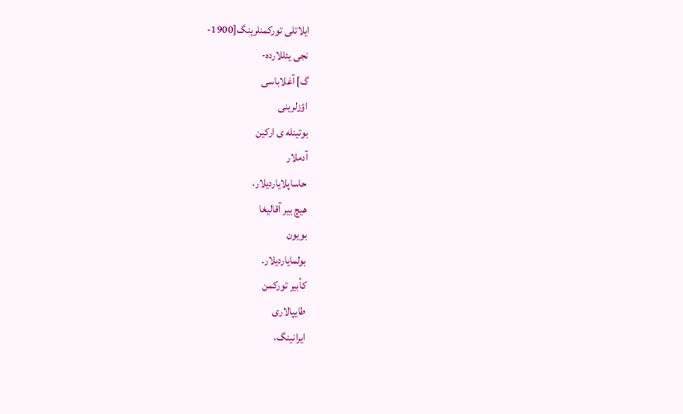ايلاتلى توركمنلرينگ[1900-
نجى يئللارده-
گ] آغلاباسى
اؤزلرينى
بوتينله ى اركين
آدملار
حاساپلايارديلار،
هيچ بير آقاليغا
بويون
بولمايارديلار.
كأبير توركمن
طايپالارى
ايرانينگ،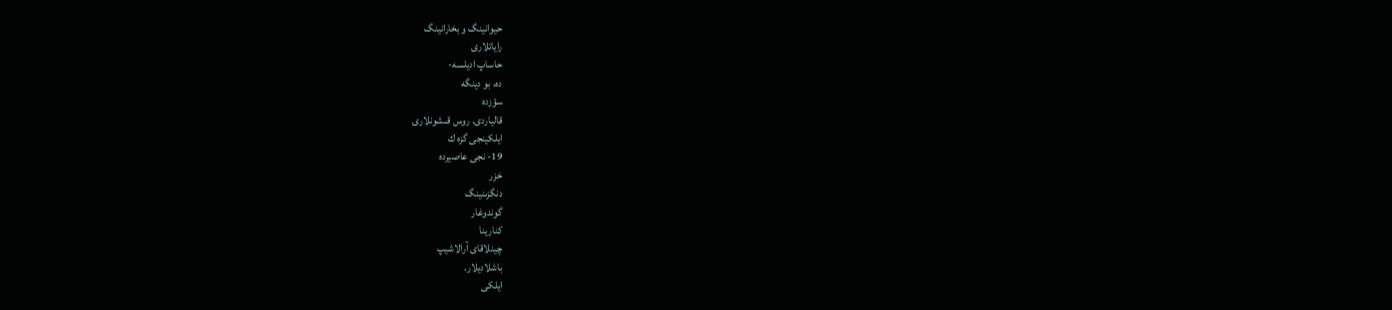حيوانينگ و بخارانينگ
راياتلارى
حاساپ اديلسه-
ده، بو دينگه
سؤزده
قالياردى. روس قــشونلارى
ايلكينجى گزه ك
19- نجى عاصيرده
خزر
دنگزىنينگ
گوندوغار
كنارينا
چينلاقاى آرالاشيپ
باشلاديلار.
ايلكى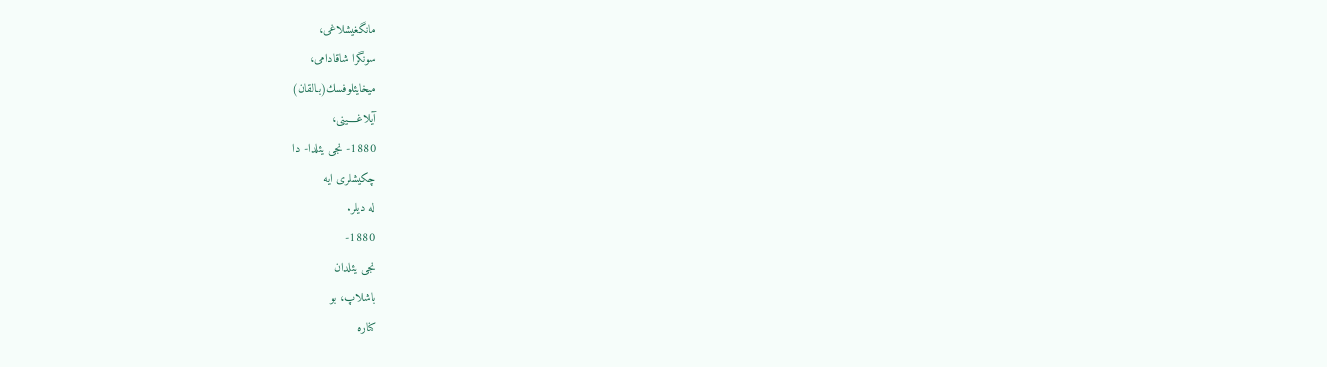مانگغيشلاغى،
سونگرا شاقادامى،
ميخايئلوفسك(بـالقان)
آيلاغــــينى،
1880- نجى يئلدا- دا
چكيشلرى ايه
له ديلر.
1880-
نجى يئلدان
باشلاپ، بو
كناره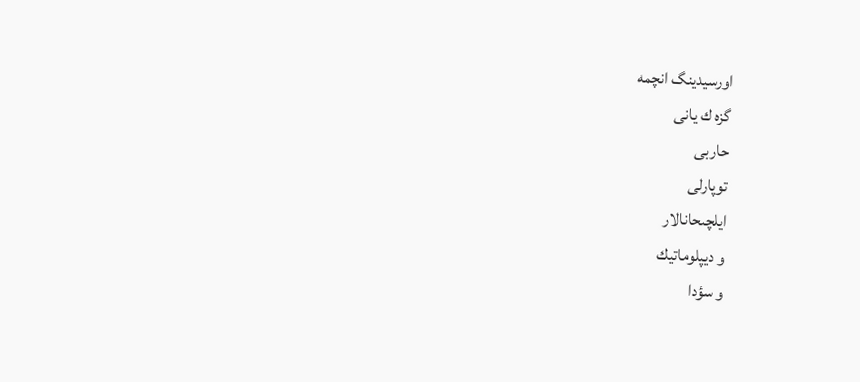اورسيدينگ انچمه
گزه ك يانى
حاربى
توپارلى
ايلچىحانالار
و ديپلوماتيك
و سؤدا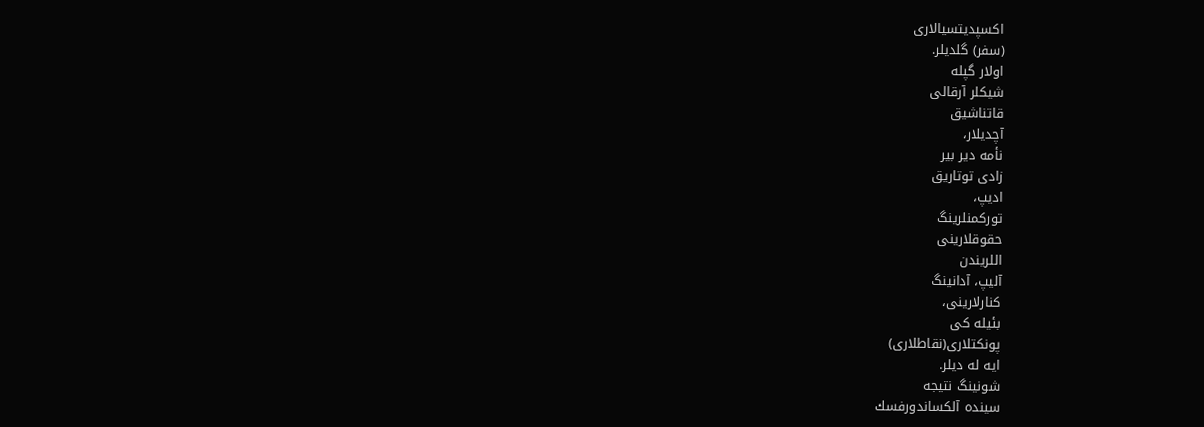اكسپديتسيالارى
(سفر) گلديلر.
اولار گپله
شيكلر آرقالى
قاتناشيق
آچديلار،
نأمه دير بير
زادى توتاريق
اديپ،
توركمنلرينگ
حقوقلارينى
اللريندن
آليپ، آدانينگ
كنارلارينى،
بئيله كى
پونكتلارى(نقاطلارى)
ايه له ديلر.
شونينگ نتيجه
سينده آلكساندورفسك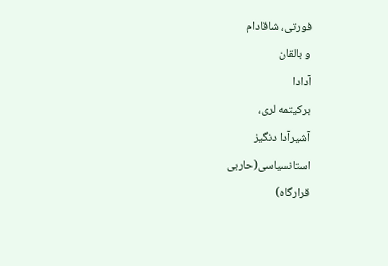فورتى، شاقادام
و بالقان
آدادا
بركيتمه لرى،
آشيرآدا دنگيز
استانسياسى(حاربى
قرارگاه)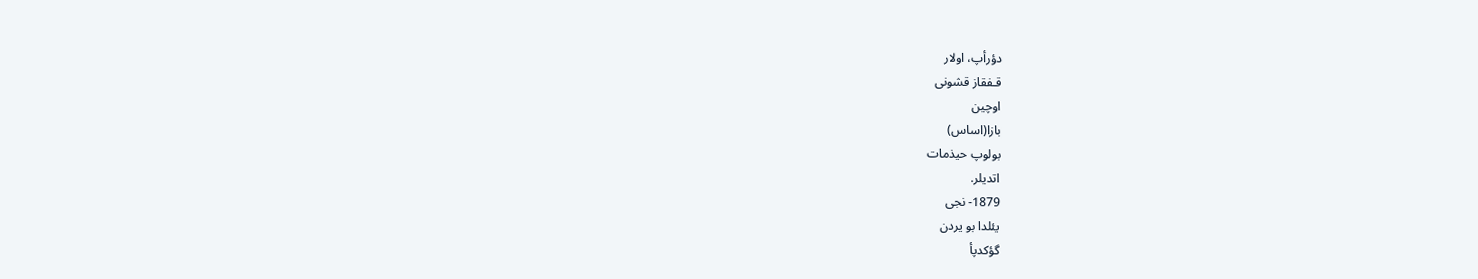دؤرأپ، اولار
قـفقاز قشونى
اوچين
بازا(اساس)
بولوپ حيذمات
اتديلر.
1879- نجى
يئلدا بو يردن
گؤكدپأ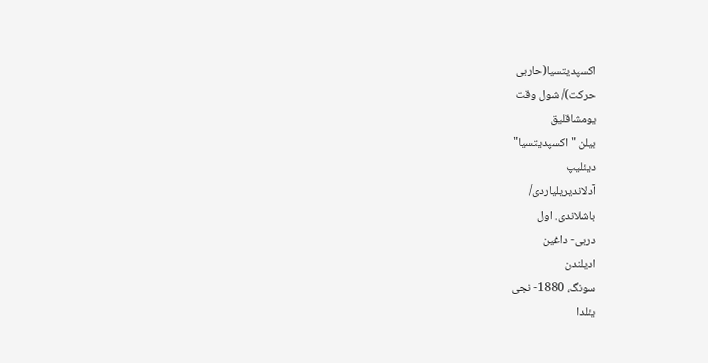اكسپديتسيا(حاربى
حركت)/ شول وقت
يومشاقليق
بيلن "اكسپديتسيا"
ديئليپ
آدلانديريلياردى/
باشلاندى. اول
دربى- داغين
اديلندن
سونگ، 1880- نجى
يئلدا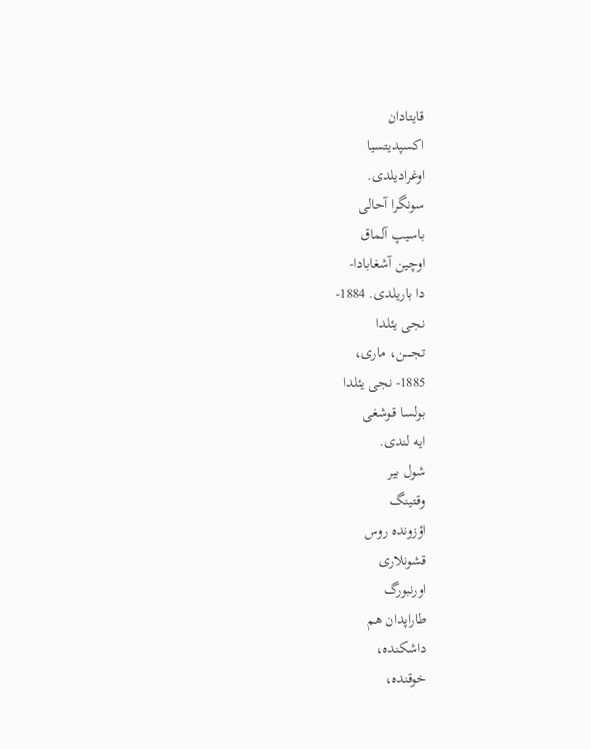قايتادان
اكسپديتسيا
اوغراديلدى.
سونگرا آحالى
باسيپ آلماق
اوچين آشغابادا-
دا باريلدى. 1884-
نجى يئلدا
تجـــــن، مارى،
1885- نجى يئلدا
بولسا قـوشغى
ايه لندى.
شول بير
وقـتينگ
اؤزونده روس
قشونلارى
اورنبورگ
طاراپدان هم
داشكنده،
خوقنده،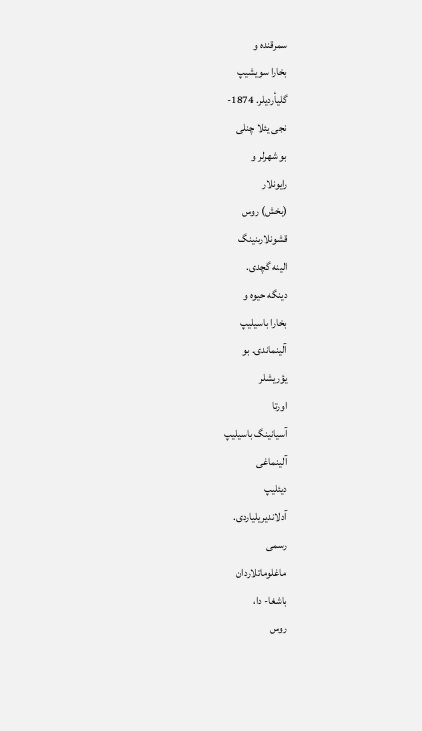سمرقنده و
بخارا سويشيپ
گليأرديلر. 1874-
نجى يئلا چنلى
بو شهرلر و
رايونلار
(بخش) روس
قشونلارىنينگ
الينه گچدى.
دينگه حيوه و
بخارا باسيليپ
آلينماندى. بو
يؤريشلر
اورتا
آسيانينگ باسيليپ
آلينماغى
ديئليپ
آدلانديريلياردى.
رسمى
ماغلوماتلاردان
باشغا- دا،
روس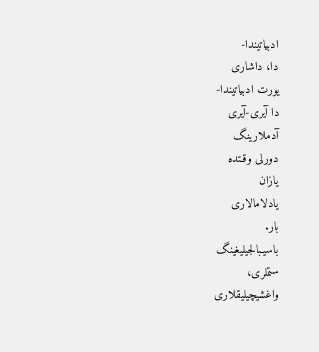ادبياتيندا-
دا، داشارى
يورت ادبياتيندا-
دا آيرى-آيرى
آدملارينگ
دورلى وقـتده
يازان
يادلامالارى
بار.
باسيـبالجيليغينگ
ستملرى،
واغشيچيليقلارى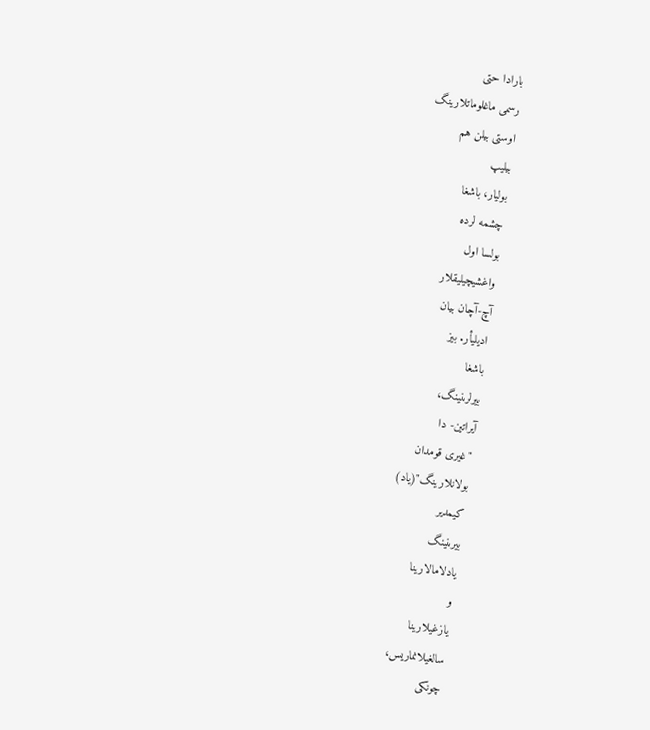بارادا حتى
رسمى ماغلوماتلارينگ
اوستى بيلن هم
بيليپ
بوليار، باشغا
چشمه لرده
بولسا اول
واغشيچيليقلار
آچ-آچان بيان
اديليأر. بيز
باشغا
بيرلرىنينگ،
آيراتين- دا
"غيرى قومدان
بولانلارينگ"(ياد)
كيمدير
بيرىنينگ
يادلامالارينا
و
يازغيلارينا
سالغيلانماريس،
چونكى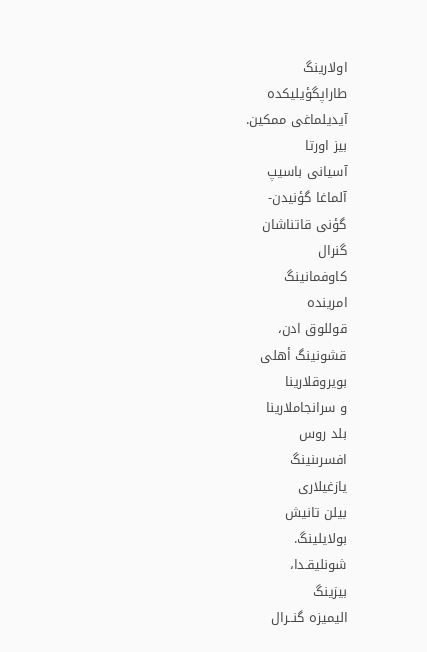اولارينگ
طاراپگؤيليكده
آيديلماغى ممكين.
بيز اورتا
آسيانى باسيپ
آلماغا گؤنيدن-
گؤنى قاتناشان
گنرال
كاوفمانينگ
امرينده
قوللوق ادن،
قشونينگ أهلى
بويروقلارينا
و سرانجاملارينا
بلد روس
افسرىنينگ
يازغيلارى
بيلن تانيش
بولايلينگ.
شونليقـدا،
بيزينگ
اليميزه گنــرال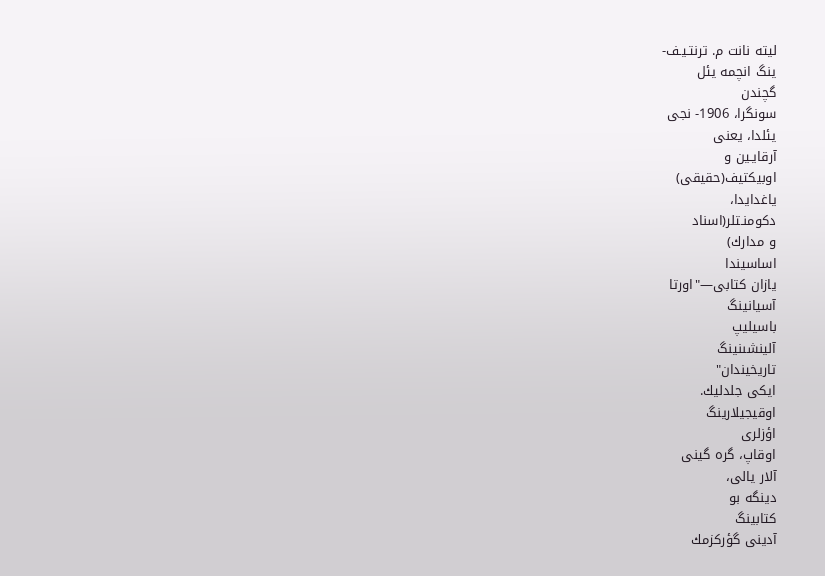ليته نانت م. ترنتـيـف-
ينگ انچمه يئل
گچندن
سونگرا، 1906- نجى
يئلدا، يعنى
آرقايـين و
اوبيكتيف(حقيقى)
ياغدايدا،
دكومنـتلر(اسناد
و مدارك)
اساسيندا
يازان كتابى—"اورتا
آسيانينگ
باسيليپ
آلينشىنينگ
تاريخيندان"
ايكى جلدليك.
اوقيجيلارينگ
اؤزلرى
اوقاپ، گره گينى
آلار يالى،
دينگه بو
كتابينگ
آدينى گؤركزمك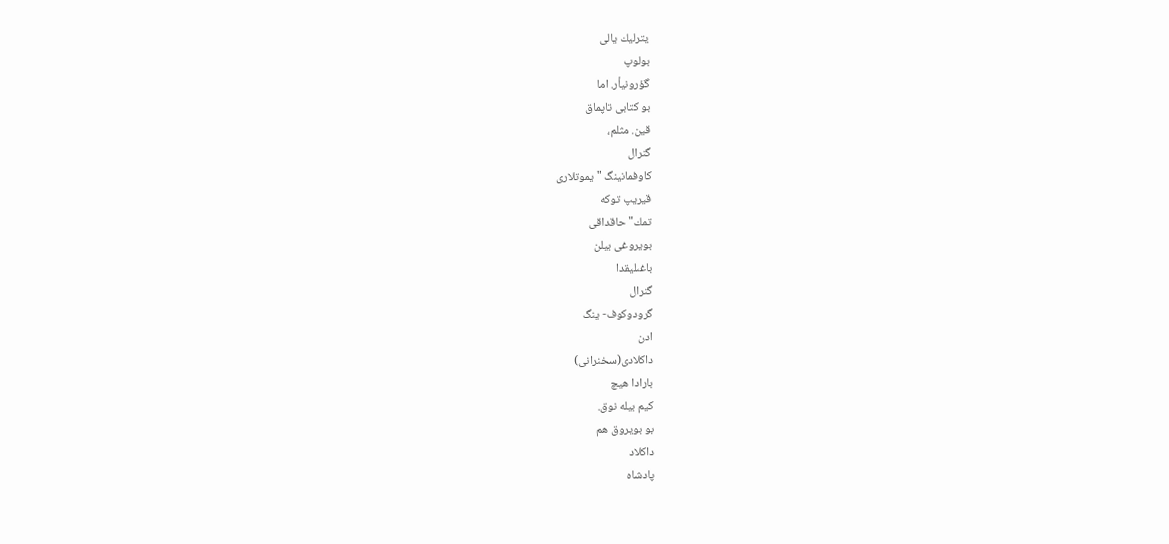يترليك يالى
بولوپ
گؤرونيأر. اما
بو كتابى تاپماق
قين. مثلم،
گنرال
كاوفمانينگ " يموتلارى
قيريپ توكه
تمك" حاقداقى
بويروغى بيلن
باغىليقدا
گنرال
گرودوكوف- ينگ
ادن
داكلادى(سخنرانى)
بارادا هيچ
كيم بيله نوق.
بو بويروق هم
داكلاد
پادشاه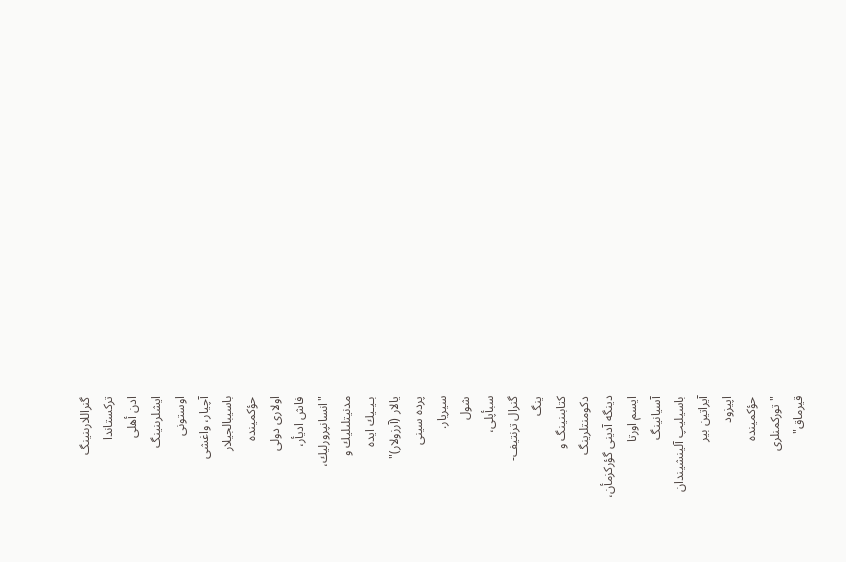گنراللارىنينگ
تركستاندا
ادن أهلى
ايشلرىنينگ
اوستونى
آچيار، واغشى
باسيبالجيلار
حؤكمينده
اولارى دولى
فاش اديأر،
"انسانپرورليك،
مدنيتلىليك و
بـيـيك ايده
يالار (آرزولار)"
پرده سينى
سيريار.
شول
سبأپلى،
گنرال ترنتيف-
ينگ
كتابىنينگ و
دكومنتلرينگ
دينگه آدينى گؤركزمأن،
ايسم اورتا
آسيانينگ
باسيليپ آلينشيندان
آيراتين بير
اپيزود
حؤكمينده
"توركمنلرى
قيرماق"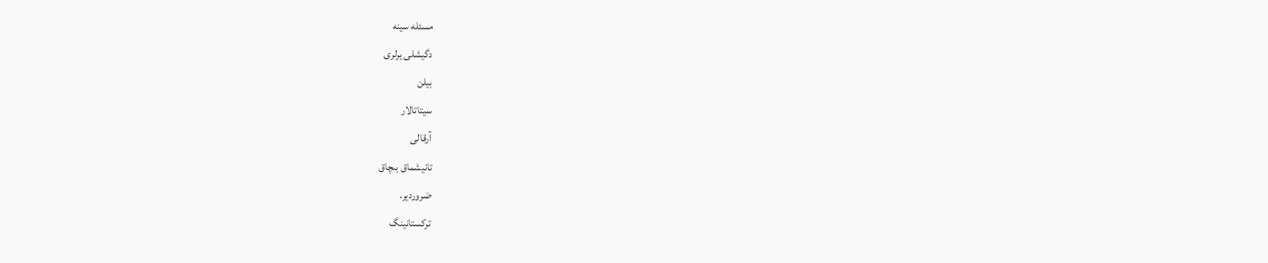مسئله سينه
دگيشلى يرلرى
بيلن
سيتاتالار
آرقالى
تانيشماق بىچاق
ضروردير.
تركستانينگ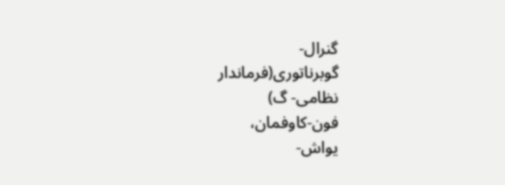گنرال-
گوبرناتورى(فرماندار
نظامى- گ)
فون-كاوفمان،
يواش-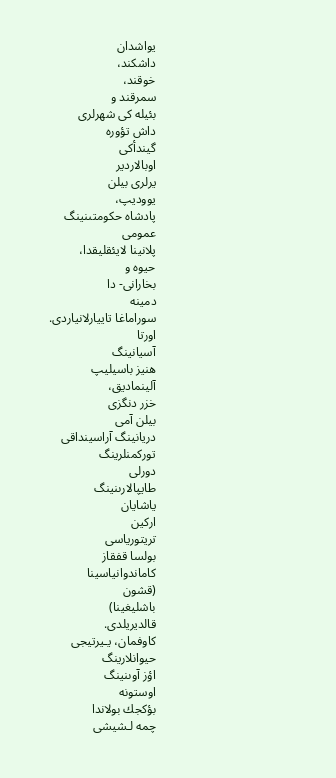يواشدان
داشكند،
خوقند،
سمرقند و
بئيله كى شهرلرى
داش تؤوره
گيندأكى
اوبالاردير
يرلرى بيلن
يووديپ،
پادشاه حكومتىنينگ
عمومى
پلانينا لايئقليقدا،
حيوه و
بخارانى- دا
دمينه
سوراماغا تاييارلانياردى.
اورتا
آسيانينگ
هنيز باسيليپ
آلينماديق،
خزر دنگزى
بيلن آمى
دريانينگ آراسينداقى
توركمنلرينگ
دورلى
طايپالارىنينگ
ياشايان
اركين
تريتورياسى
بولسا قفقاز
كاماندوانياسينا
(قشون
باشليغينا)
قالديريلدى.
كاوفمان، يـيرتيجى
حيوانلارينگ
اؤز آوىنينگ
اوستونه
بؤكجك بولاندا
چمه لـشيشى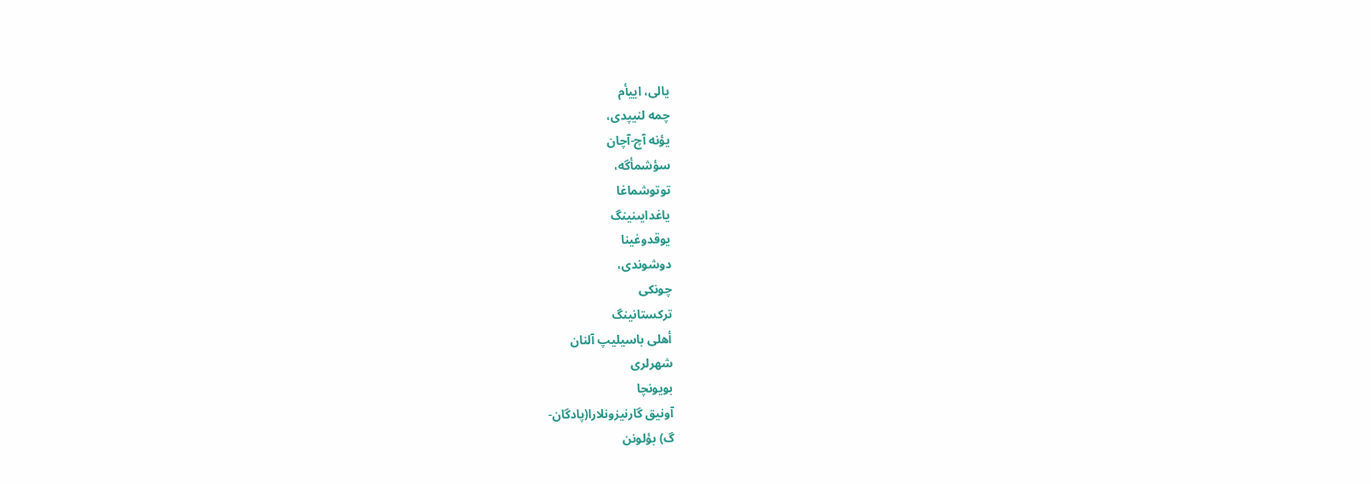يالى، اييأم
چمه لنيپدى،
يؤنه آچ-آچان
سؤشمأگه،
توتوشماغا
ياغدايىنينگ
يوقدوغينا
دوشوندى،
چونكى
تركستانينگ
أهلى باسيليپ آلنان
شهرلرى
بويونچا
آونيق گارنيزونلارا(پادگان-
گ) بؤلونن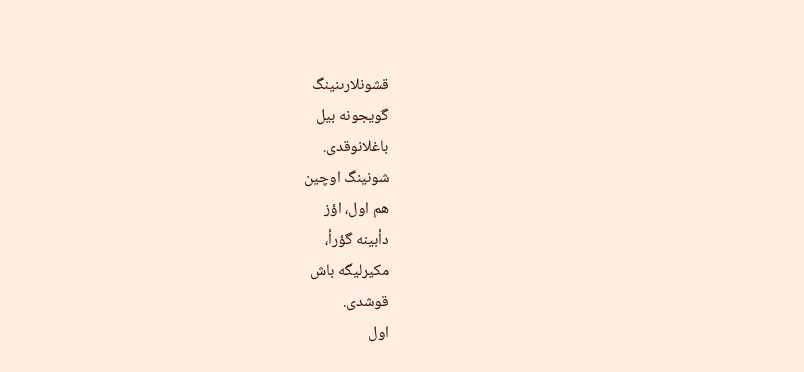قشونلارىنينگ
گويجونه بيل
باغلانوقدى.
شونينگ اوچين
هم اول، اؤز
دأبينه گؤرأ،
مكيرليگه باش
قوشدى.
اول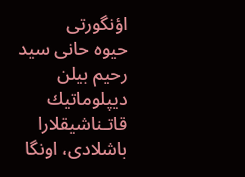اؤنگورتى
حيوه حانى سيد
رحيم بيلن
ديپلوماتيك
قاتـناشيقلارا
باشلادى، اونگا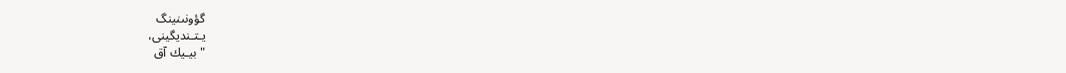گؤونىنينگ
يـتـنديگينى،
" بيـيك آق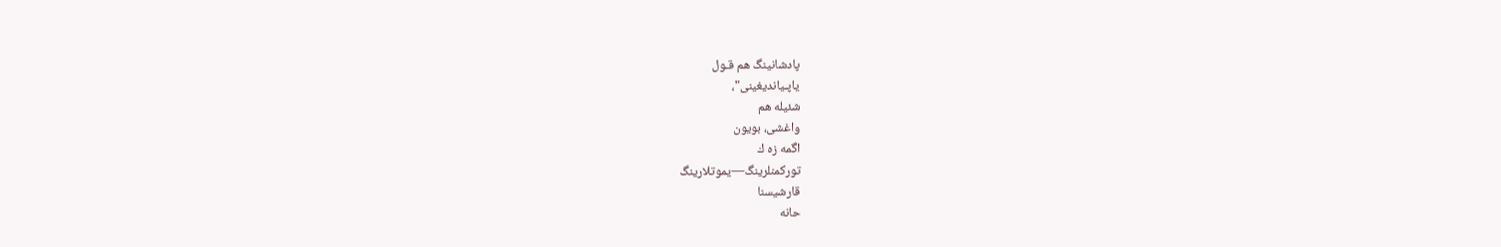پادشانينگ هم قـول
ياپـيانديغينى"،
شئيله هم
واغشى، بويون
اگمه زه ك
توركمنلرينگ—يموتلارينگ
قارشيسنا
حانه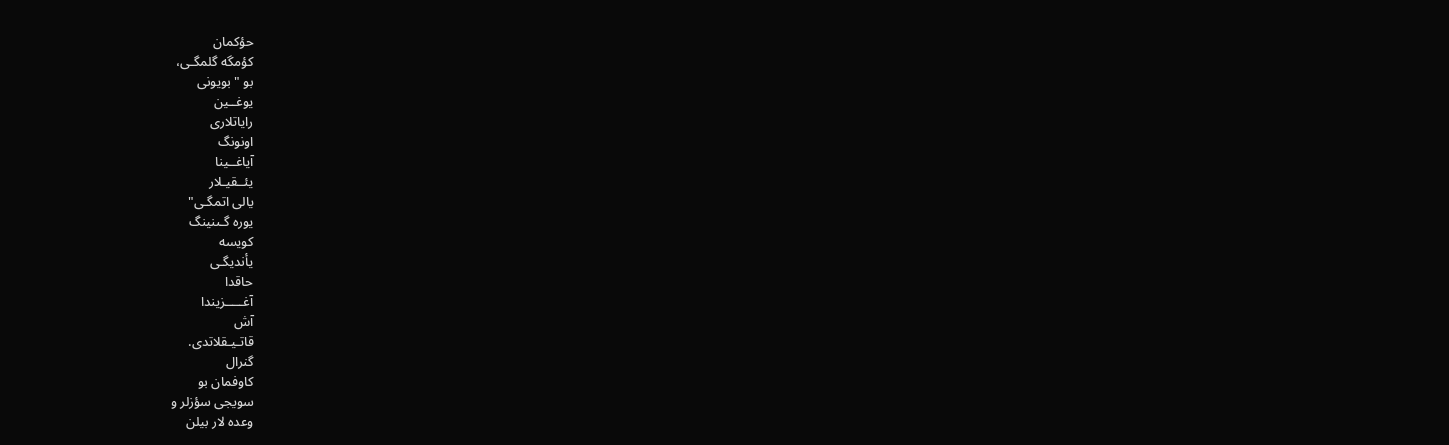حؤكمان
كؤمگه گلمگـى،
بو "بويونى
يوغــين
راياتلارى
اونونگ
آياغــينا
يئــقيـلار
يالى اتمگـى"
يوره گـىنينگ
كويسه
يأنديگـى
حاقدا
آغـــــزيندا
آش
قاتـيـقلاتدى.
گنرال
كاوفمان بو
سويجى سؤزلر و
وعده لار بيلن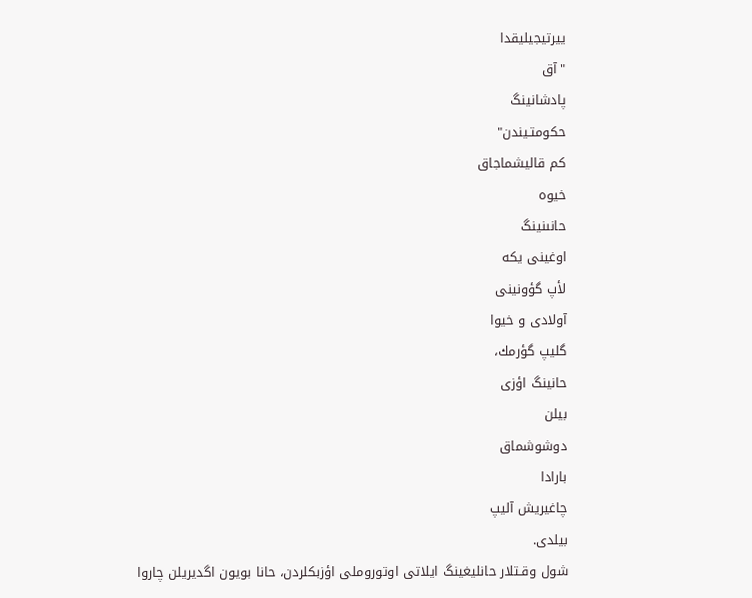ييرتيجيليقدا
"آق
پادشانينگ
حكومتـيندن"
كم قاليشماجاق
خيوه
حانىنينگ
اوغينى يكه
لأپ گؤونينى
آولادى و خيوا
گليپ گؤرمك،
حانينگ اؤزى
بيلن
دوشوشماق
بارادا
چاغيريش آليپ
بيلدى.
شول وقـتلار حانليغينگ ايلاتى اوتوروملى اؤزبكلردن، حانا بويون اگديريلن چاروا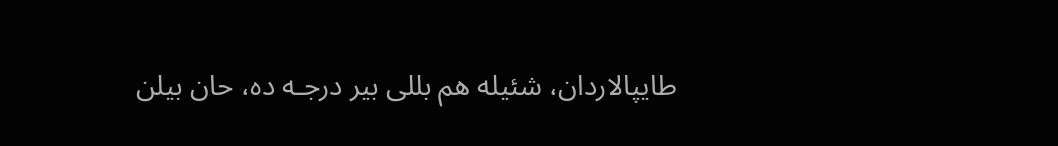طايپالاردان، شئيله هم بللى بير درجـه ده، حان بيلن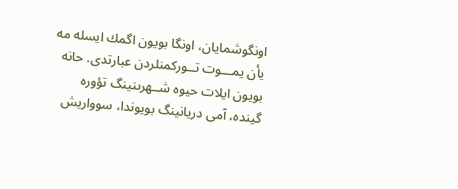اونگوشمايان، اونگا بويون اگمك ايسله مه يأن يمـــوت تــوركمنلردن عبارتدى. حانه بويون ايلات حيوه شــهرىنينگ تؤوره گينده، آمى دريانينگ بويوندا، سوواريش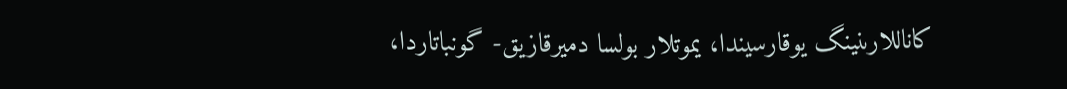كاناللارىنينگ يوقارسيندا، يموتلار بولسا دميرقازيق- گونباتاردا،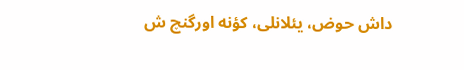داش حوض، يئلانلى، كؤنه اورگنچ ش